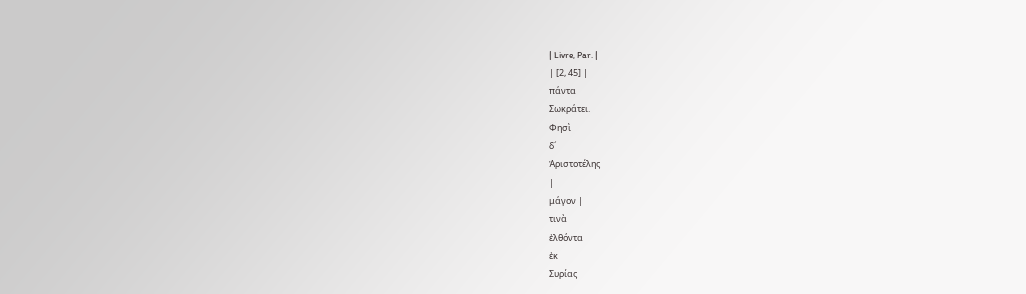| Livre, Par. |
| [2, 45] |
πάντα
Σωκράτει.
Φησὶ
δ´
Ἀριστοτέλης
|
μάγον |
τινὰ
ἐλθόντα
ἐκ
Συρίας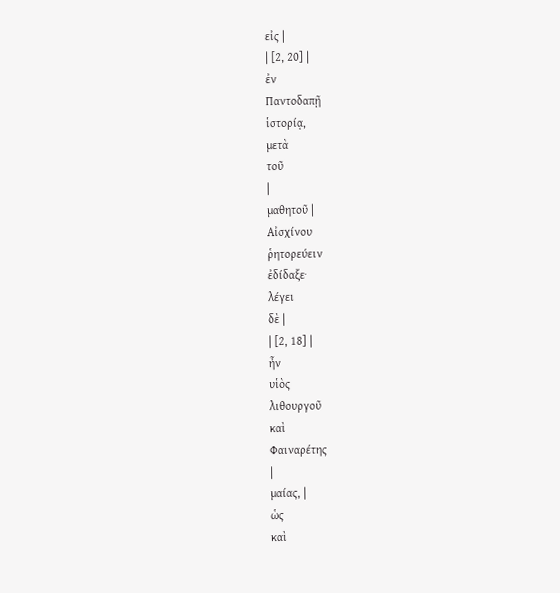εἰς |
| [2, 20] |
ἐν
Παντοδαπῇ
ἱστορίᾳ,
μετὰ
τοῦ
|
μαθητοῦ |
Αἰσχίνου
ῥητορεύειν
ἐδίδαξε·
λέγει
δὲ |
| [2, 18] |
ἦν
υἱὸς
λιθουργοῦ
καὶ
Φαιναρέτης
|
μαίας, |
ὡς
καὶ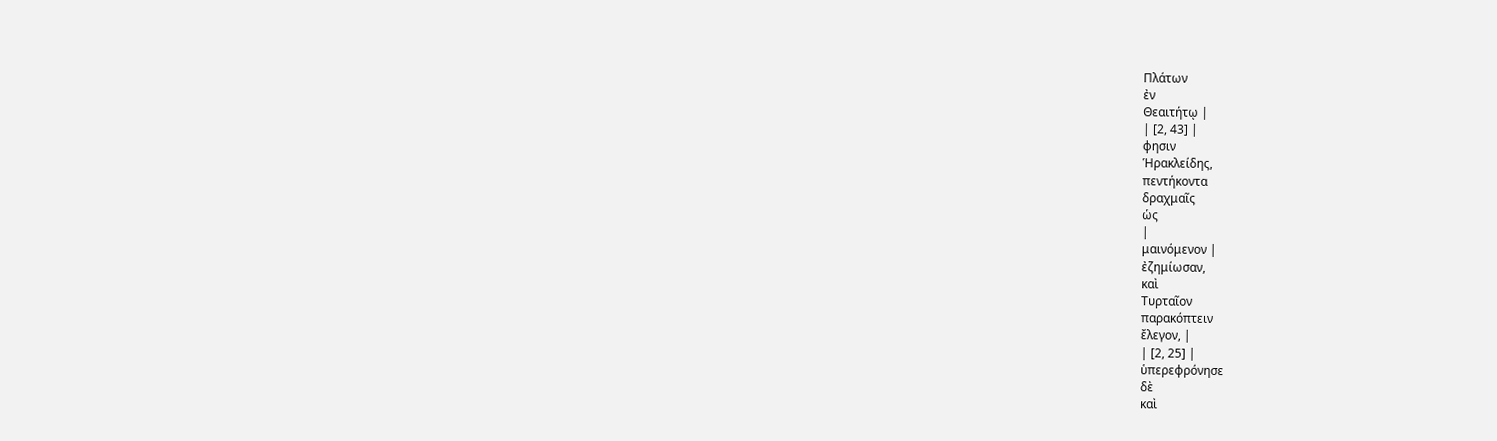Πλάτων
ἐν
Θεαιτήτῳ |
| [2, 43] |
φησιν
Ἡρακλείδης,
πεντήκοντα
δραχμαῖς
ὡς
|
μαινόμενον |
ἐζημίωσαν,
καὶ
Τυρταῖον
παρακόπτειν
ἔλεγον, |
| [2, 25] |
ὑπερεφρόνησε
δὲ
καὶ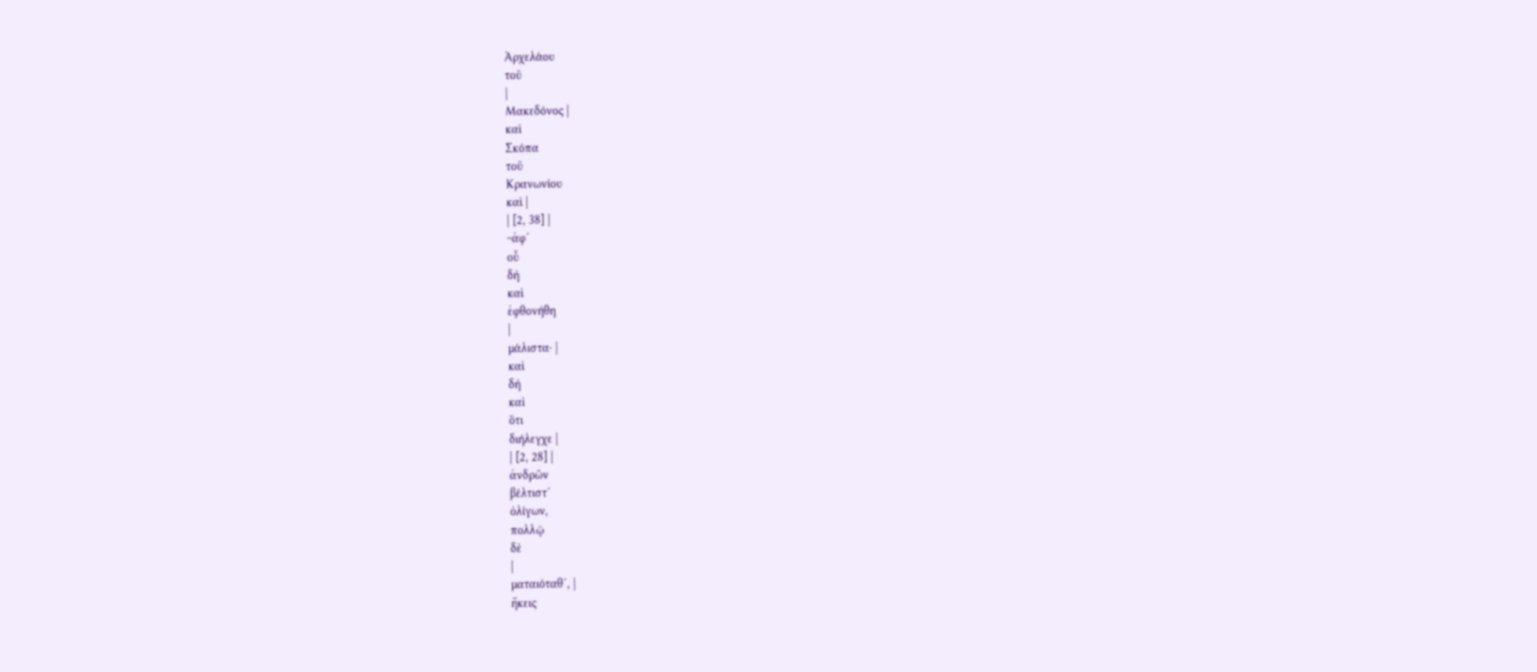Ἀρχελάου
τοῦ
|
Μακεδόνος |
καὶ
Σκόπα
τοῦ
Κρανωνίου
καὶ |
| [2, 38] |
~ἀφ´
οὗ
δὴ
καὶ
ἐφθονήθη
|
μάλιστα· |
καὶ
δὴ
καὶ
ὅτι
διήλεγχε |
| [2, 28] |
ἀνδρῶν
βέλτιστ´
ὀλίγων,
πολλῷ
δὲ
|
ματαιόταθ´, |
ἥκεις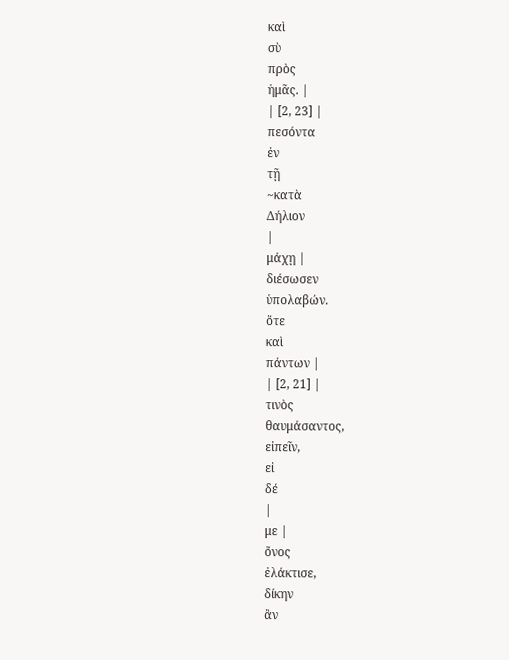καὶ
σὺ
πρὸς
ἡμᾶς. |
| [2, 23] |
πεσόντα
ἐν
τῇ
~κατὰ
Δήλιον
|
μάχῃ |
διέσωσεν
ὑπολαβών.
ὅτε
καὶ
πάντων |
| [2, 21] |
τινὸς
θαυμάσαντος,
εἰπεῖν,
εἰ
δέ
|
με |
ὄνος
ἐλάκτισε,
δίκην
ἂν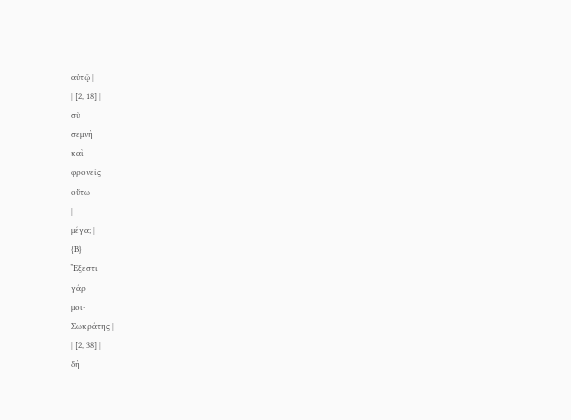αὐτῷ |
| [2, 18] |
σὺ
σεμνὴ
καὶ
φρονεῖς
οὕτω
|
μέγα; |
{Β}
Ἔξεστι
γάρ
μοι·
Σωκράτης |
| [2, 38] |
δὴ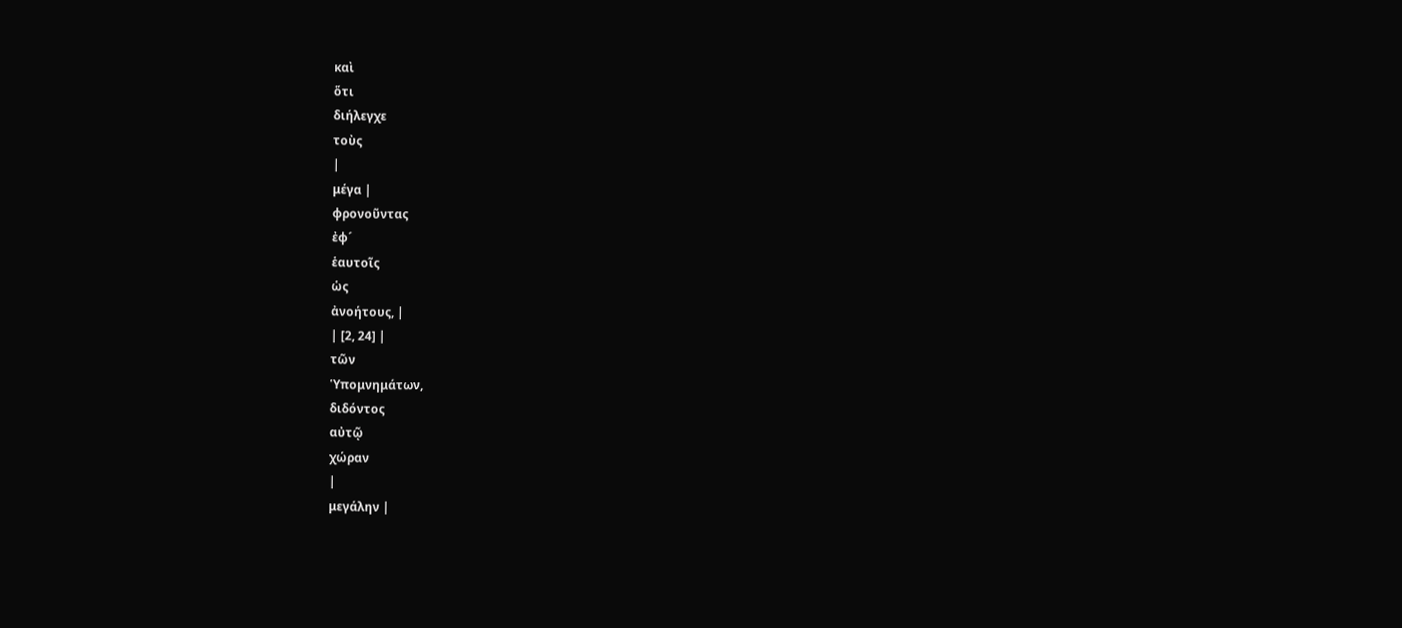καὶ
ὅτι
διήλεγχε
τοὺς
|
μέγα |
φρονοῦντας
ἐφ´
ἑαυτοῖς
ὡς
ἀνοήτους, |
| [2, 24] |
τῶν
Ὑπομνημάτων,
διδόντος
αὐτῷ
χώραν
|
μεγάλην |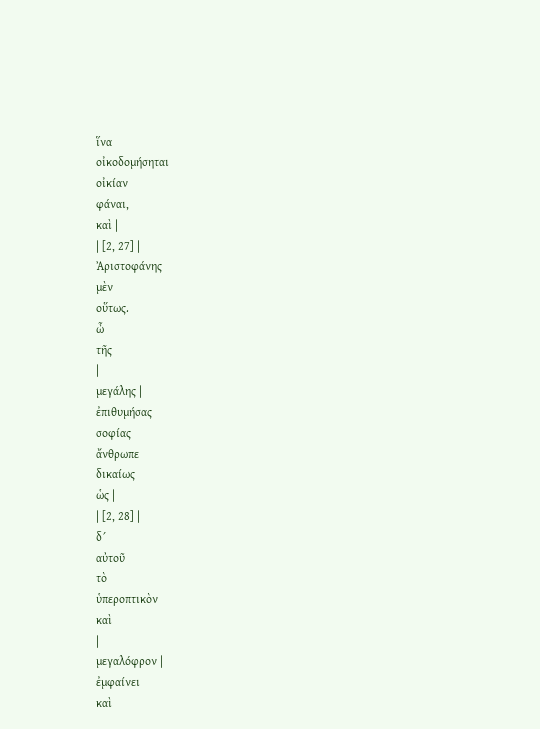ἵνα
οἰκοδομήσηται
οἰκίαν
φάναι,
καὶ |
| [2, 27] |
Ἀριστοφάνης
μὲν
οὕτως.
ὦ
τῆς
|
μεγάλης |
ἐπιθυμήσας
σοφίας
ἄνθρωπε
δικαίως
ὡς |
| [2, 28] |
δ´
αὐτοῦ
τὸ
ὑπεροπτικὸν
καὶ
|
μεγαλόφρον |
ἐμφαίνει
καὶ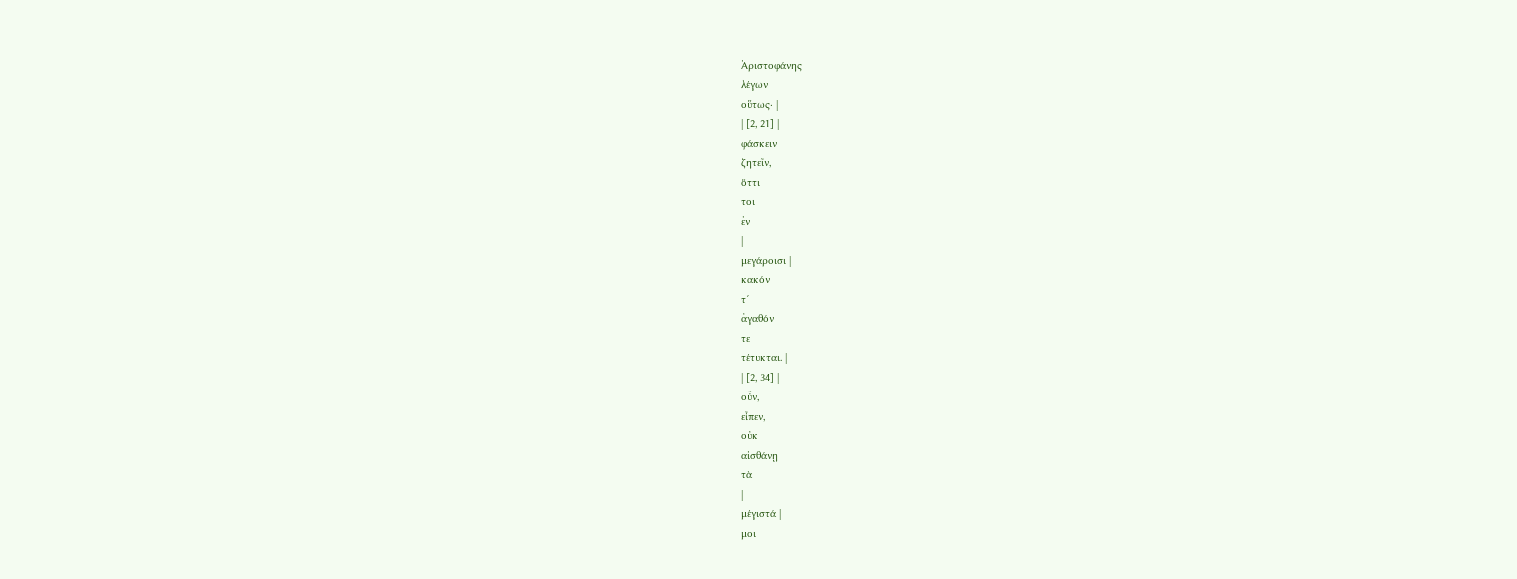Ἀριστοφάνης
λέγων
οὕτως· |
| [2, 21] |
φάσκειν
ζητεῖν,
ὅττι
τοι
ἐν
|
μεγάροισι |
κακόν
τ´
ἀγαθόν
τε
τέτυκται. |
| [2, 34] |
οὖν,
εἶπεν,
οὐκ
αἰσθάνῃ
τὰ
|
μέγιστά |
μοι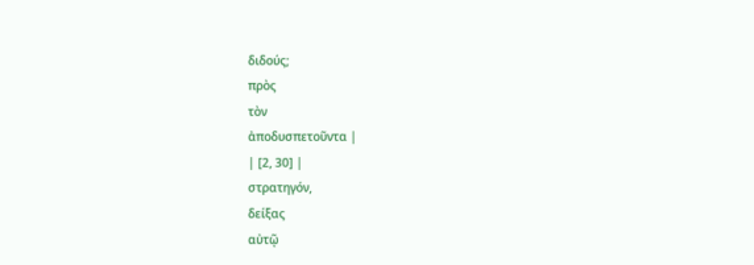διδούς;
πρὸς
τὸν
ἀποδυσπετοῦντα |
| [2, 30] |
στρατηγόν,
δείξας
αὐτῷ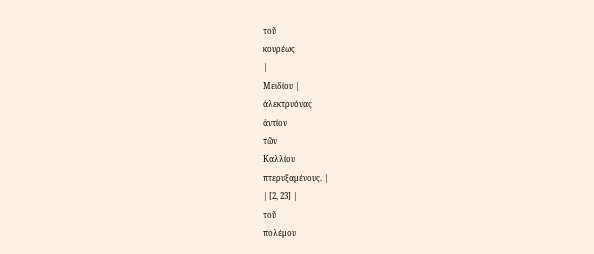τοῦ
κουρέως
|
Μειδίου |
ἀλεκτρυόνας
ἀντίον
τῶν
Καλλίου
πτερυξαμένους. |
| [2, 23] |
τοῦ
πολέμου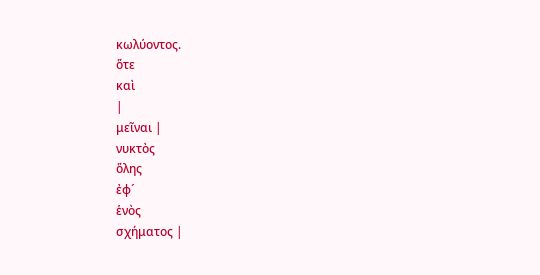κωλύοντος.
ὅτε
καὶ
|
μεῖναι |
νυκτὸς
ὅλης
ἐφ´
ἑνὸς
σχήματος |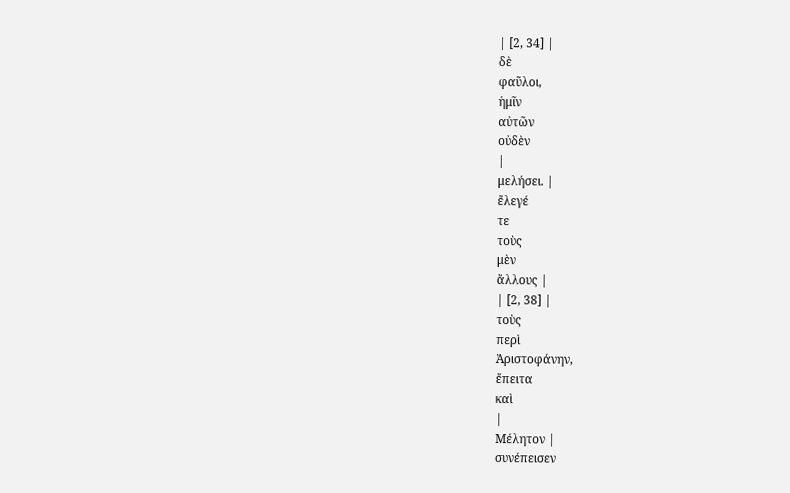| [2, 34] |
δὲ
φαῦλοι,
ἡμῖν
αὐτῶν
οὐδὲν
|
μελήσει. |
ἔλεγέ
τε
τοὺς
μὲν
ἄλλους |
| [2, 38] |
τοὺς
περὶ
Ἀριστοφάνην,
ἔπειτα
καὶ
|
Μέλητον |
συνέπεισεν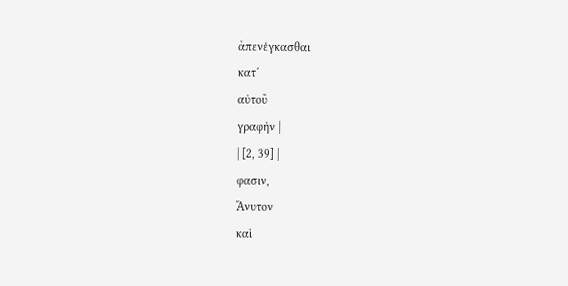ἀπενέγκασθαι
κατ´
αὐτοῦ
γραφὴν |
| [2, 39] |
φασιν,
Ἄνυτον
καὶ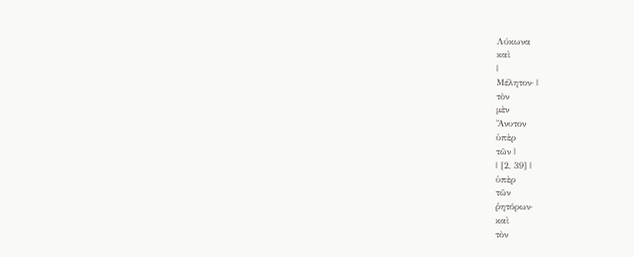Λύκωνα
καὶ
|
Μέλητον· |
τὸν
μὲν
Ἄνυτον
ὑπὲρ
τῶν |
| [2, 39] |
ὑπὲρ
τῶν
ῥητόρων·
καὶ
τὸν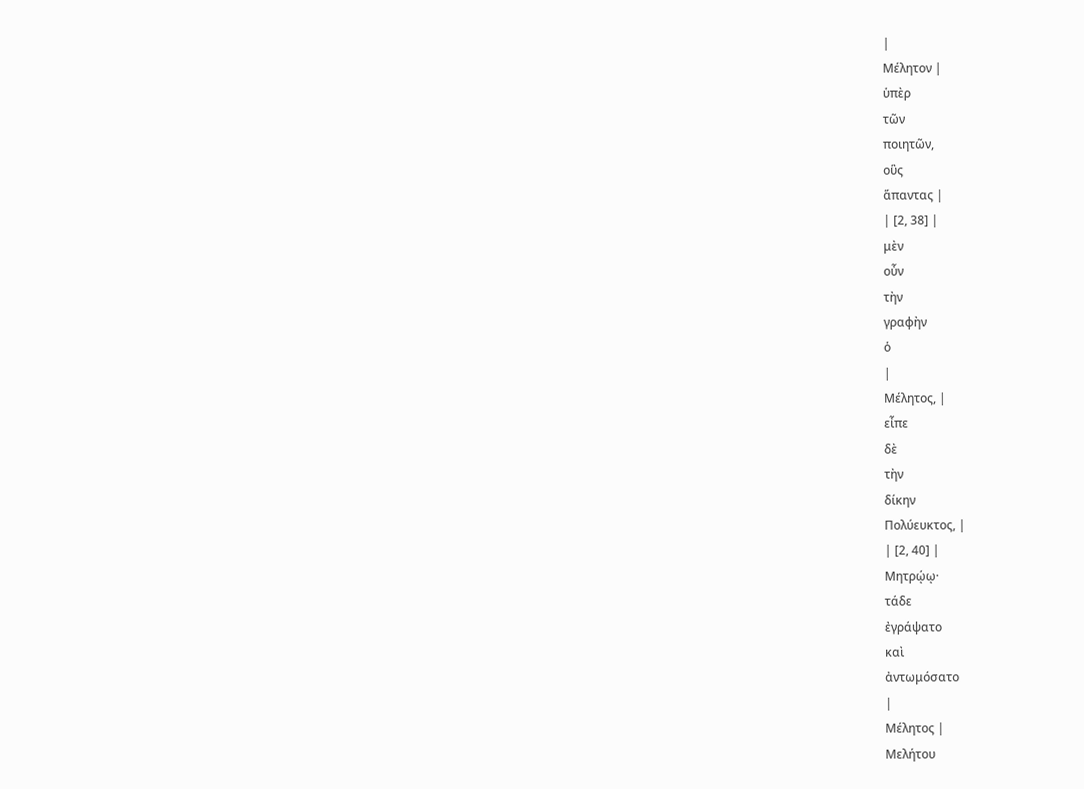|
Μέλητον |
ὑπὲρ
τῶν
ποιητῶν,
οὓς
ἅπαντας |
| [2, 38] |
μὲν
οὖν
τὴν
γραφὴν
ὁ
|
Μέλητος, |
εἶπε
δὲ
τὴν
δίκην
Πολύευκτος, |
| [2, 40] |
Μητρῴῳ·
τάδε
ἐγράψατο
καὶ
ἀντωμόσατο
|
Μέλητος |
Μελήτου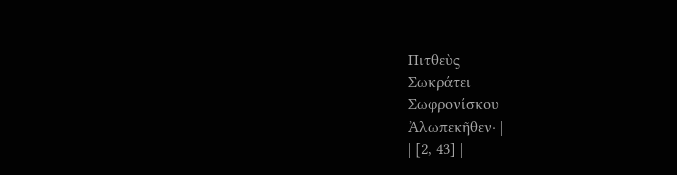Πιτθεὺς
Σωκράτει
Σωφρονίσκου
Ἀλωπεκῆθεν· |
| [2, 43] |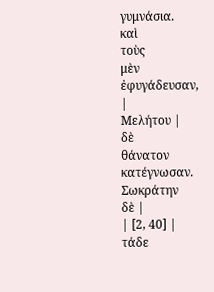γυμνάσια.
καὶ
τοὺς
μὲν
ἐφυγάδευσαν,
|
Μελήτου |
δὲ
θάνατον
κατέγνωσαν.
Σωκράτην
δὲ |
| [2, 40] |
τάδε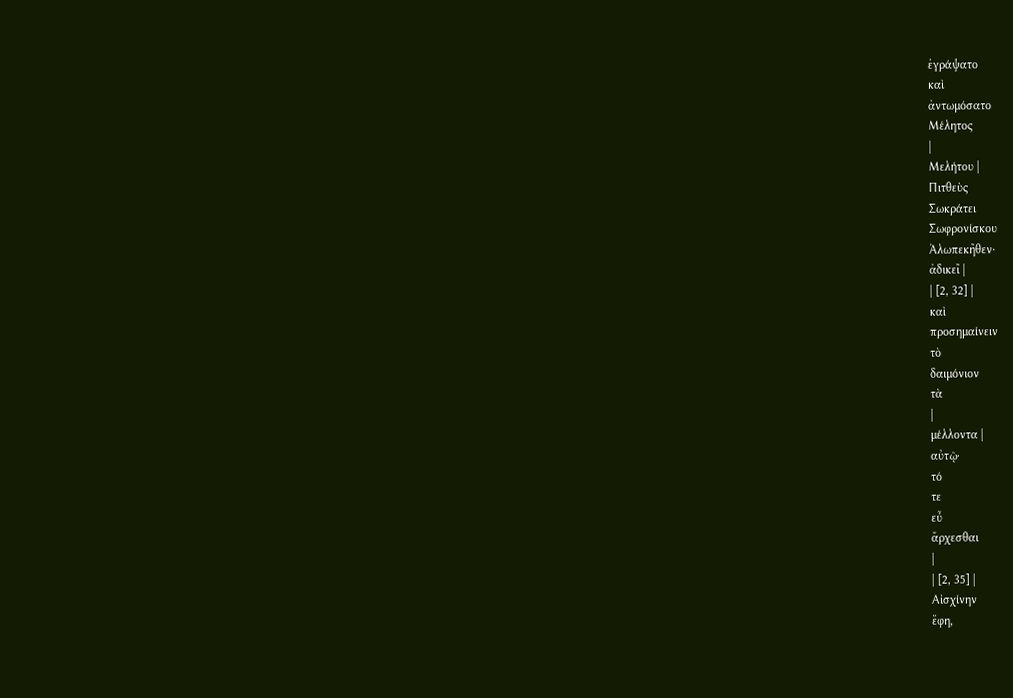ἐγράψατο
καὶ
ἀντωμόσατο
Μέλητος
|
Μελήτου |
Πιτθεὺς
Σωκράτει
Σωφρονίσκου
Ἀλωπεκῆθεν·
ἀδικεῖ |
| [2, 32] |
καὶ
προσημαίνειν
τὸ
δαιμόνιον
τὰ
|
μέλλοντα |
αὐτῷ·
τό
τε
εὖ
ἄρχεσθαι
|
| [2, 35] |
Αἰσχίνην
ἔφη,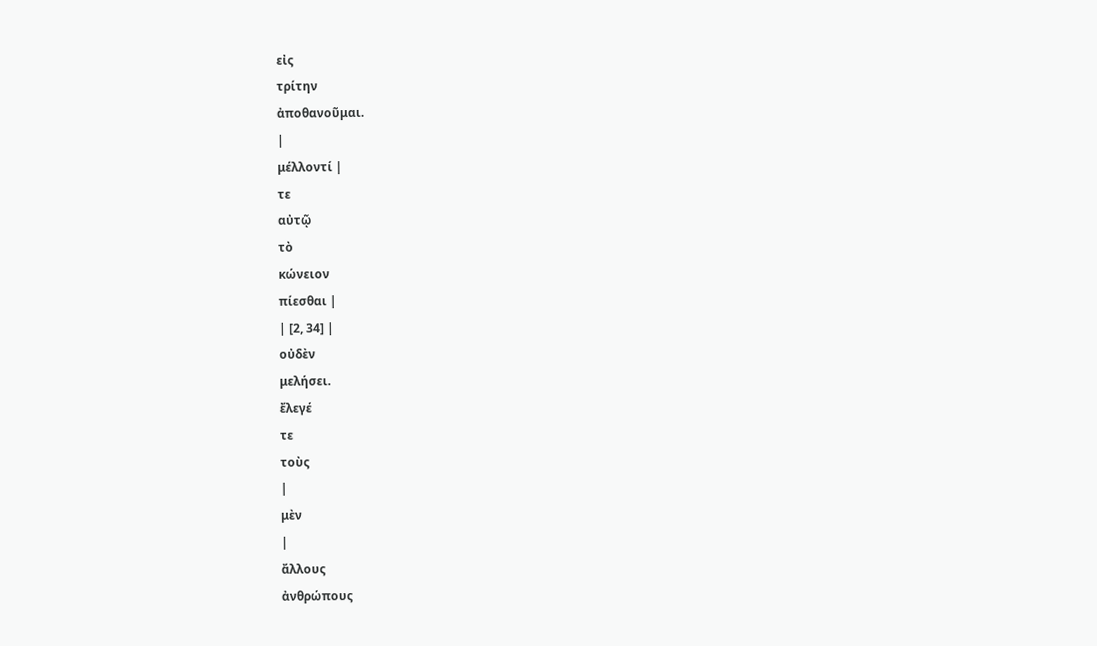εἰς
τρίτην
ἀποθανοῦμαι.
|
μέλλοντί |
τε
αὐτῷ
τὸ
κώνειον
πίεσθαι |
| [2, 34] |
οὐδὲν
μελήσει.
ἔλεγέ
τε
τοὺς
|
μὲν
|
ἄλλους
ἀνθρώπους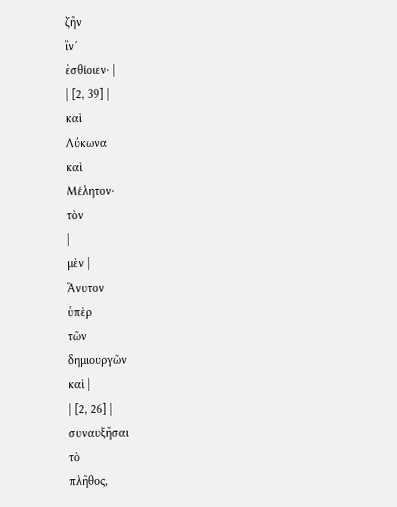ζῆν
ἵν´
ἐσθίοιεν· |
| [2, 39] |
καὶ
Λύκωνα
καὶ
Μέλητον·
τὸν
|
μὲν |
Ἄνυτον
ὑπὲρ
τῶν
δημιουργῶν
καὶ |
| [2, 26] |
συναυξῆσαι
τὸ
πλῆθος,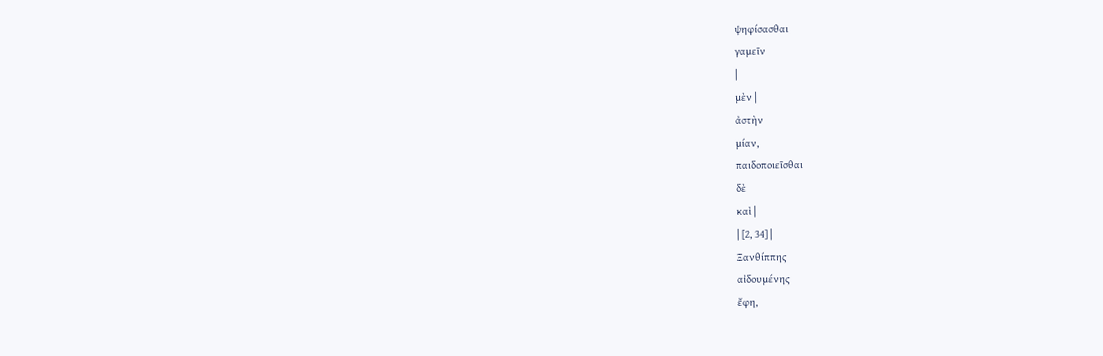ψηφίσασθαι
γαμεῖν
|
μὲν |
ἀστὴν
μίαν,
παιδοποιεῖσθαι
δὲ
καὶ |
| [2, 34] |
Ξανθίππης
αἰδουμένης
ἔφη,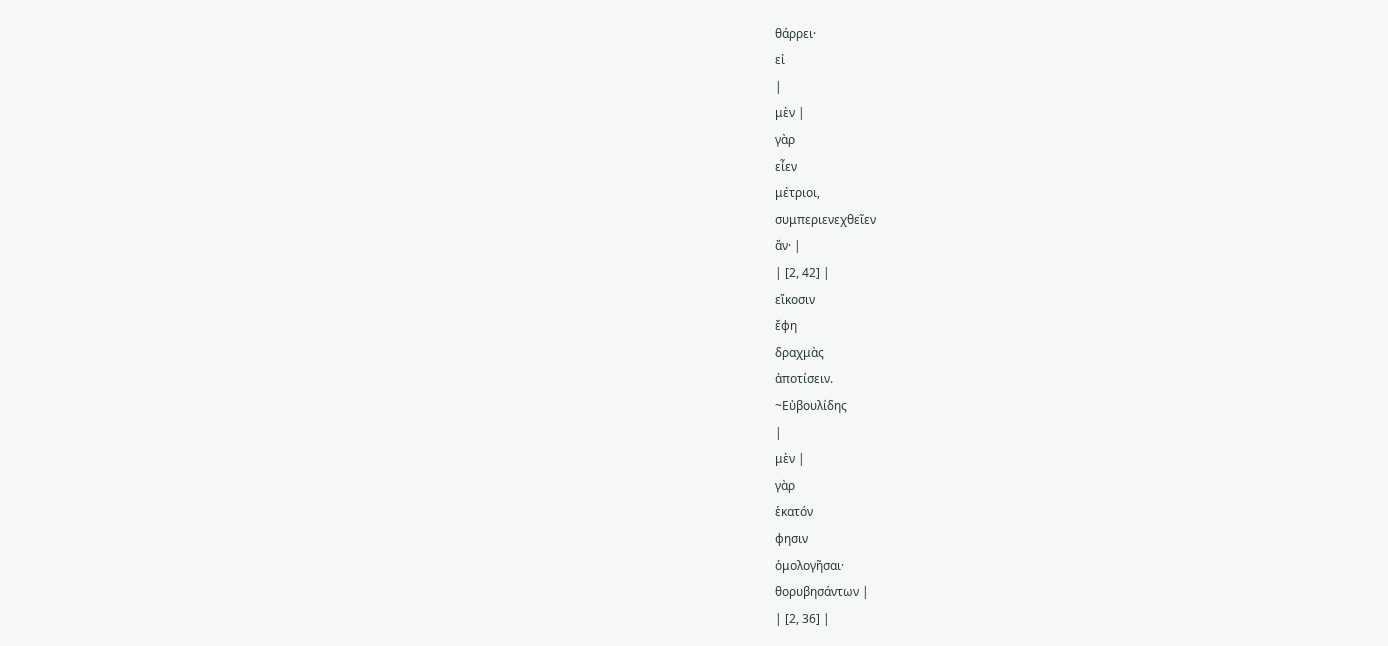θάρρει·
εἰ
|
μὲν |
γὰρ
εἶεν
μέτριοι,
συμπεριενεχθεῖεν
ἄν· |
| [2, 42] |
εἴκοσιν
ἔφη
δραχμὰς
ἀποτίσειν.
~Εὐβουλίδης
|
μὲν |
γὰρ
ἑκατόν
φησιν
ὁμολογῆσαι·
θορυβησάντων |
| [2, 36] |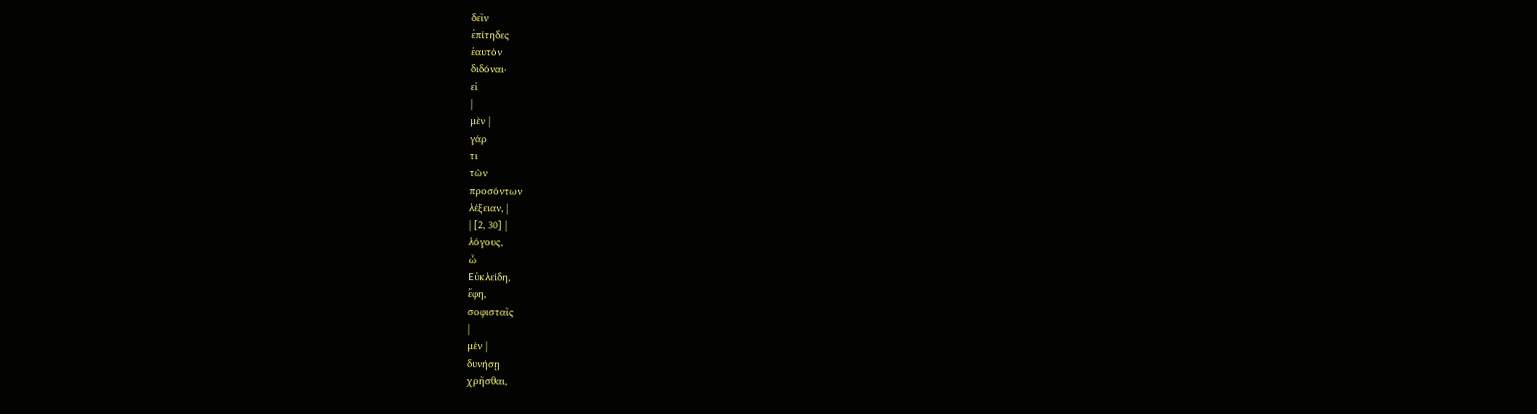δεῖν
ἐπίτηδες
ἑαυτὸν
διδόναι·
εἰ
|
μὲν |
γάρ
τι
τῶν
προσόντων
λέξειαν, |
| [2, 30] |
λόγους,
ὦ
Εὐκλείδη,
ἔφη,
σοφισταῖς
|
μὲν |
δυνήσῃ
χρῆσθαι,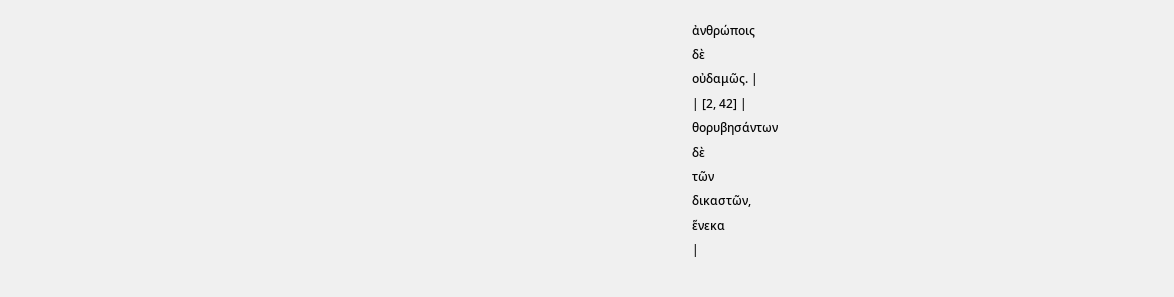ἀνθρώποις
δὲ
οὐδαμῶς. |
| [2, 42] |
θορυβησάντων
δὲ
τῶν
δικαστῶν,
ἕνεκα
|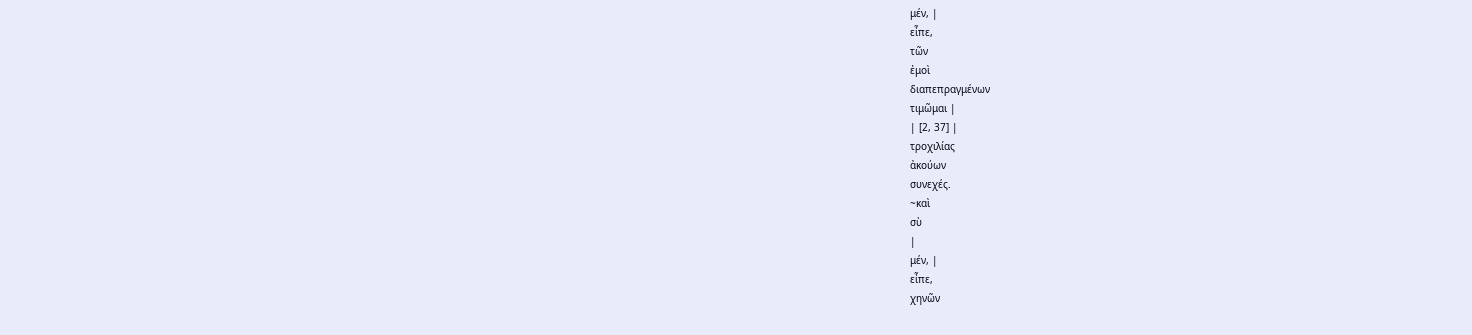μέν, |
εἶπε,
τῶν
ἐμοὶ
διαπεπραγμένων
τιμῶμαι |
| [2, 37] |
τροχιλίας
ἀκούων
συνεχές.
~καὶ
σὺ
|
μέν, |
εἶπε,
χηνῶν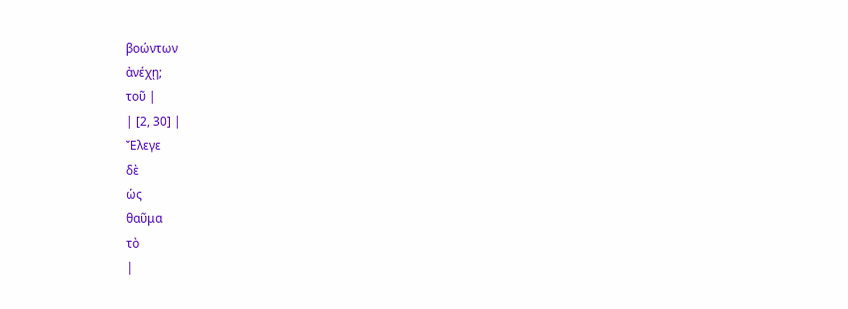βοώντων
ἀνέχῃ;
τοῦ |
| [2, 30] |
Ἔλεγε
δὲ
ὡς
θαῦμα
τὸ
|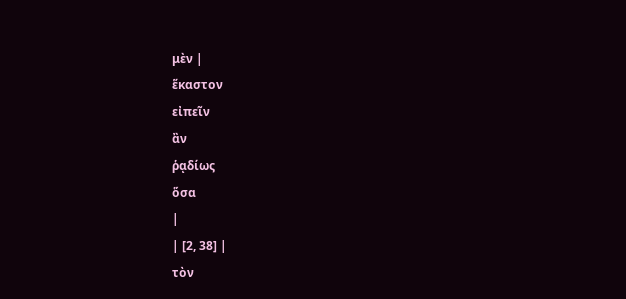μὲν |
ἕκαστον
εἰπεῖν
ἂν
ῥᾳδίως
ὅσα
|
| [2, 38] |
τὸν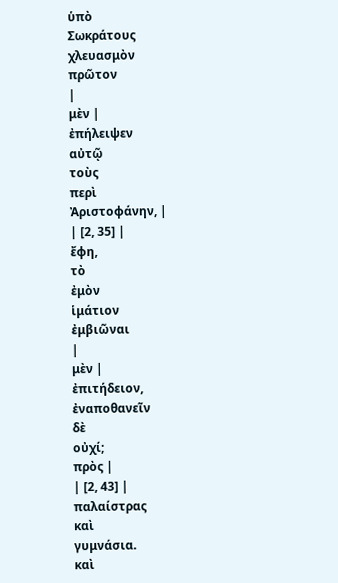ὑπὸ
Σωκράτους
χλευασμὸν
πρῶτον
|
μὲν |
ἐπήλειψεν
αὐτῷ
τοὺς
περὶ
Ἀριστοφάνην, |
| [2, 35] |
ἔφη,
τὸ
ἐμὸν
ἱμάτιον
ἐμβιῶναι
|
μὲν |
ἐπιτήδειον,
ἐναποθανεῖν
δὲ
οὐχί;
πρὸς |
| [2, 43] |
παλαίστρας
καὶ
γυμνάσια.
καὶ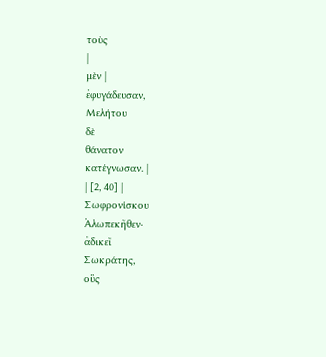τοὺς
|
μὲν |
ἐφυγάδευσαν,
Μελήτου
δὲ
θάνατον
κατέγνωσαν. |
| [2, 40] |
Σωφρονίσκου
Ἀλωπεκῆθεν·
ἀδικεῖ
Σωκράτης,
οὓς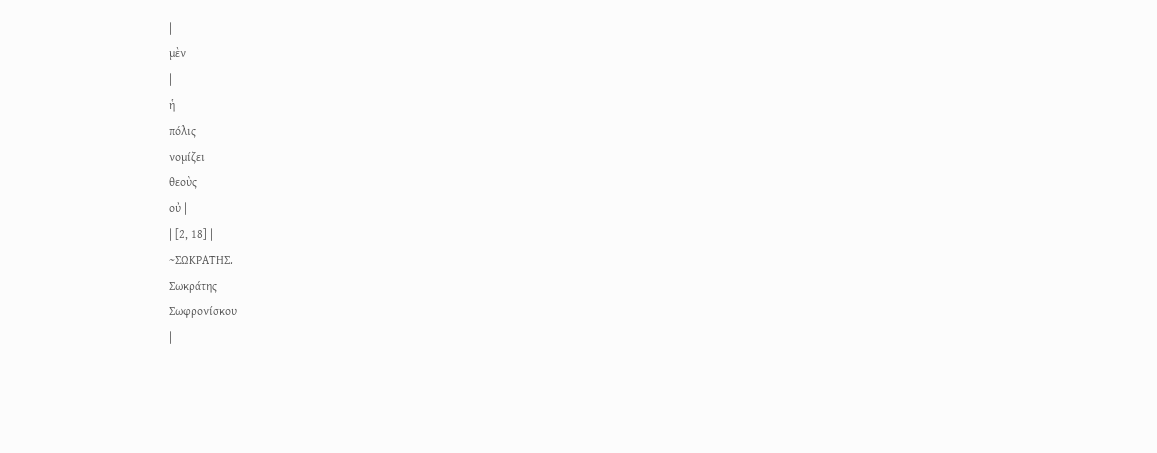|
μὲν
|
ἡ
πόλις
νομίζει
θεοὺς
οὐ |
| [2, 18] |
~ΣΩΚΡΑΤΗΣ.
Σωκράτης
Σωφρονίσκου
|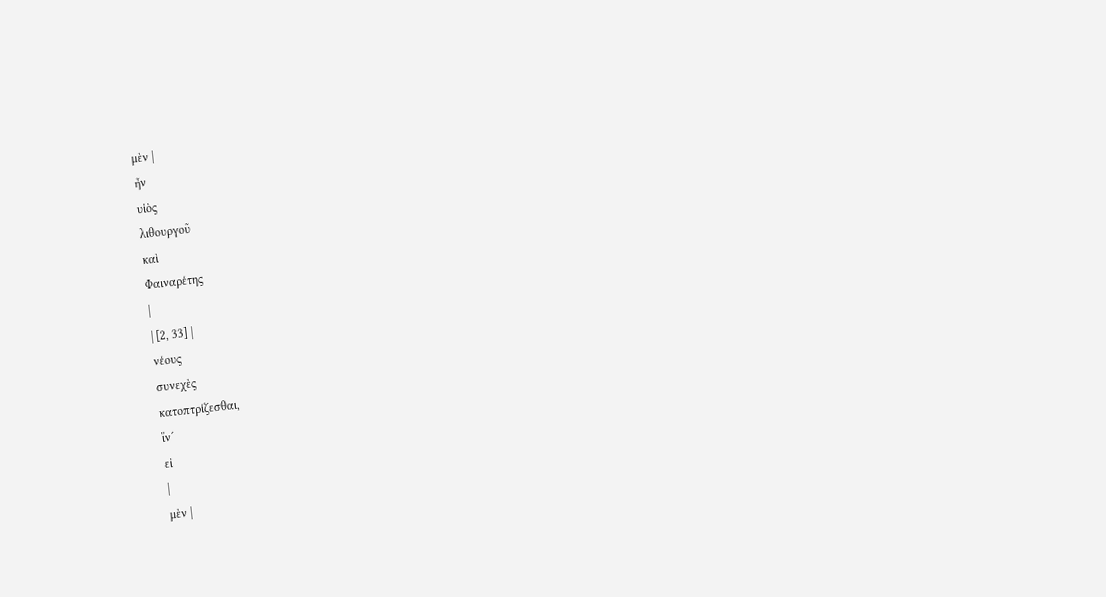μὲν |
ἦν
υἱὸς
λιθουργοῦ
καὶ
Φαιναρέτης
|
| [2, 33] |
νέους
συνεχὲς
κατοπτρίζεσθαι,
ἵν´
εἰ
|
μὲν |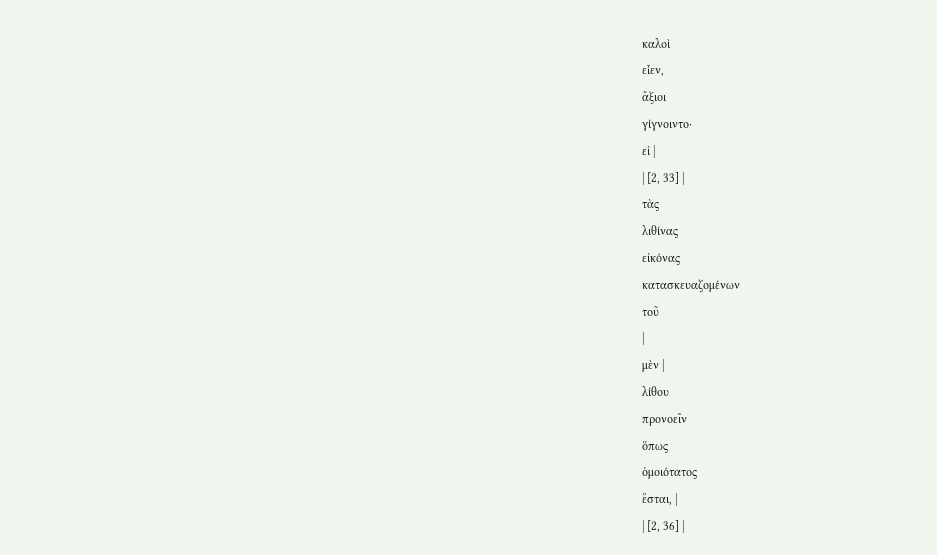καλοὶ
εἶεν,
ἄξιοι
γίγνοιντο·
εἰ |
| [2, 33] |
τὰς
λιθίνας
εἰκόνας
κατασκευαζομένων
τοῦ
|
μὲν |
λίθου
προνοεῖν
ὅπως
ὁμοιότατος
ἔσται, |
| [2, 36] |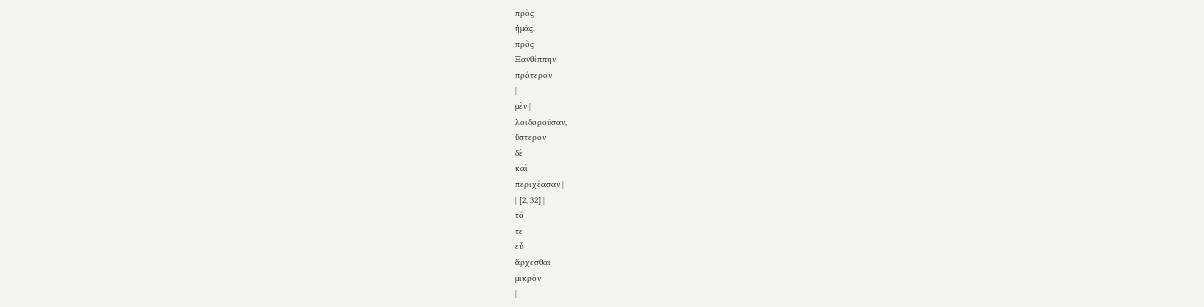πρὸς
ἡμᾶς.
πρὸς
Ξανθίππην
πρότερον
|
μὲν |
λοιδοροῦσαν,
ὕστερον
δὲ
καὶ
περιχέασαν |
| [2, 32] |
τό
τε
εὖ
ἄρχεσθαι
μικρὸν
|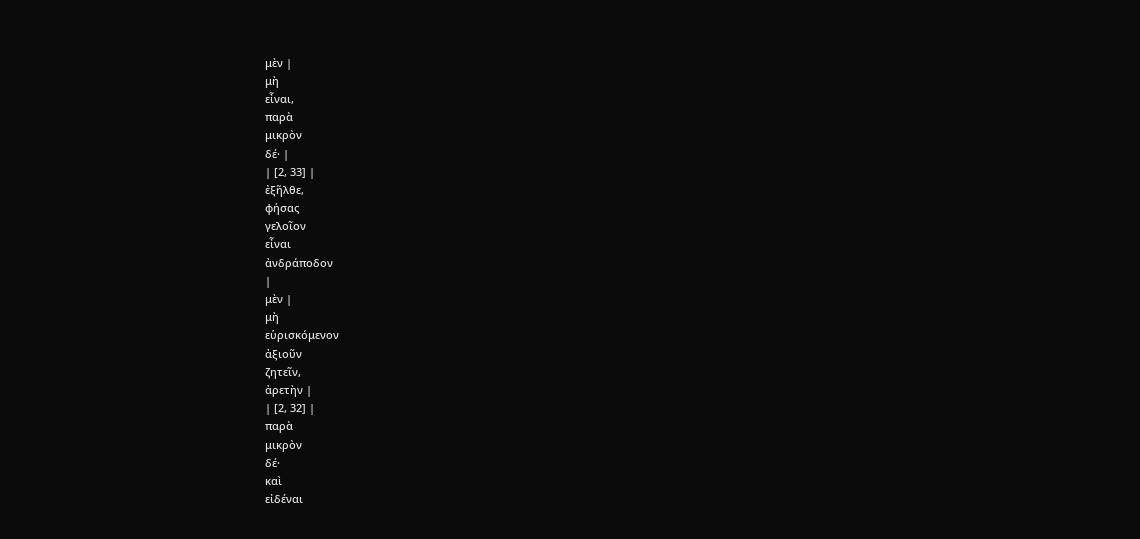μὲν |
μὴ
εἶναι,
παρὰ
μικρὸν
δέ· |
| [2, 33] |
ἐξῆλθε,
φήσας
γελοῖον
εἶναι
ἀνδράποδον
|
μὲν |
μὴ
εὑρισκόμενον
ἀξιοῦν
ζητεῖν,
ἀρετὴν |
| [2, 32] |
παρὰ
μικρὸν
δέ·
καὶ
εἰδέναι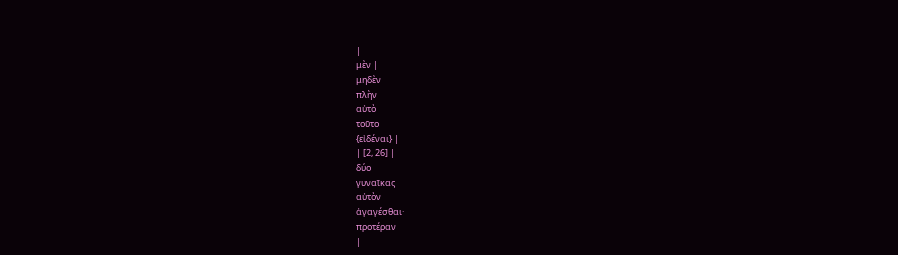|
μὲν |
μηδὲν
πλὴν
αὐτὸ
τοῦτο
{εἰδέναι} |
| [2, 26] |
δύο
γυναῖκας
αὐτὸν
ἀγαγέσθαι·
προτέραν
|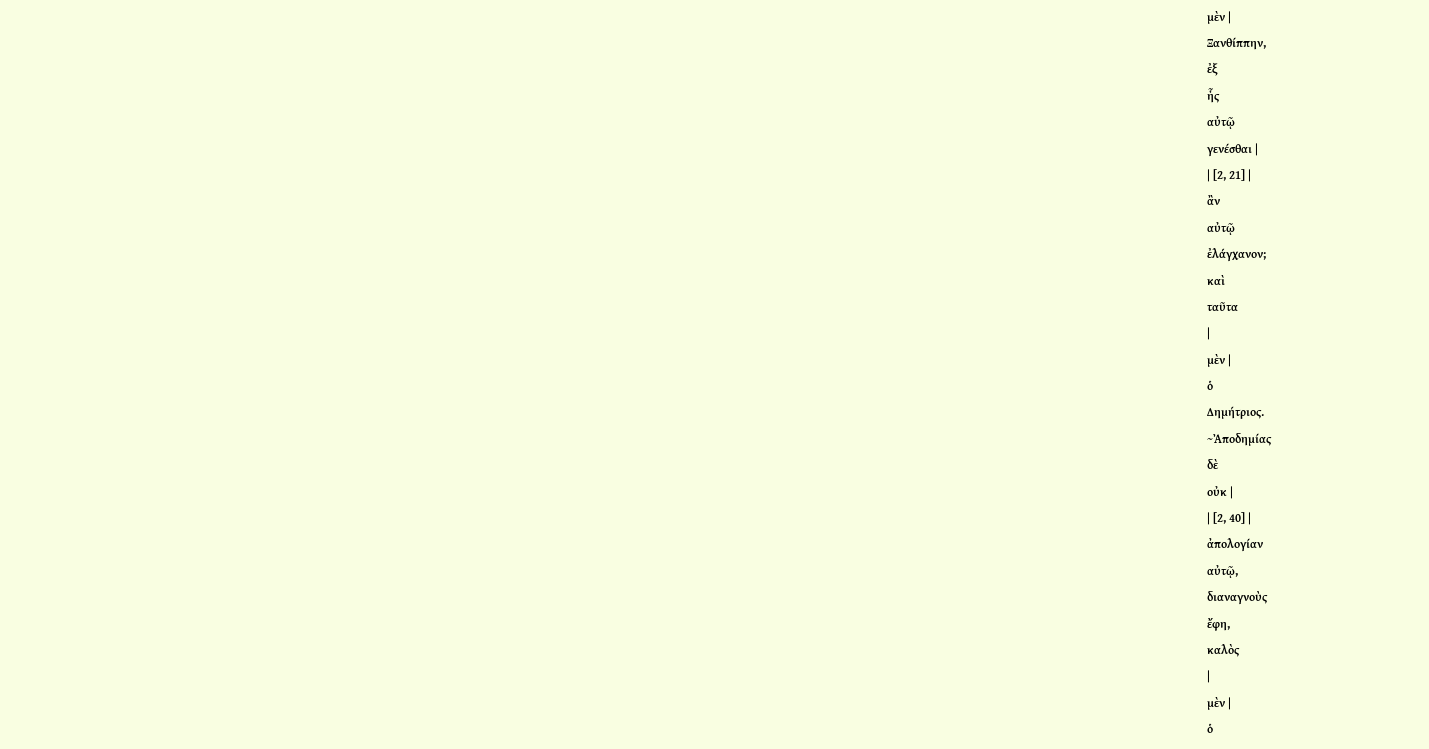μὲν |
Ξανθίππην,
ἐξ
ἧς
αὐτῷ
γενέσθαι |
| [2, 21] |
ἂν
αὐτῷ
ἐλάγχανον;
καὶ
ταῦτα
|
μὲν |
ὁ
Δημήτριος.
~Ἀποδημίας
δὲ
οὐκ |
| [2, 40] |
ἀπολογίαν
αὐτῷ,
διαναγνοὺς
ἔφη,
καλὸς
|
μὲν |
ὁ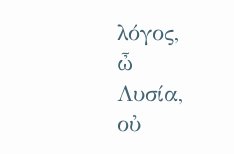λόγος,
ὦ
Λυσία,
οὐ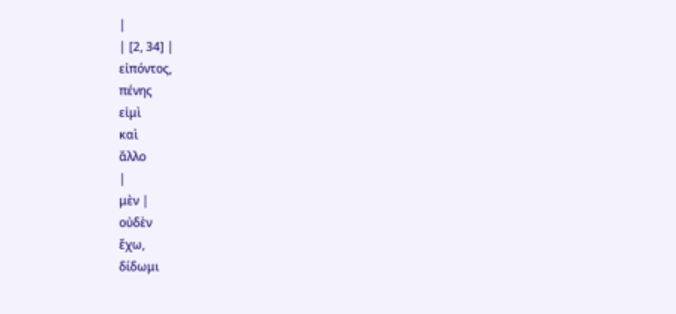|
| [2, 34] |
εἰπόντος,
πένης
εἰμὶ
καὶ
ἄλλο
|
μὲν |
οὐδὲν
ἔχω,
δίδωμι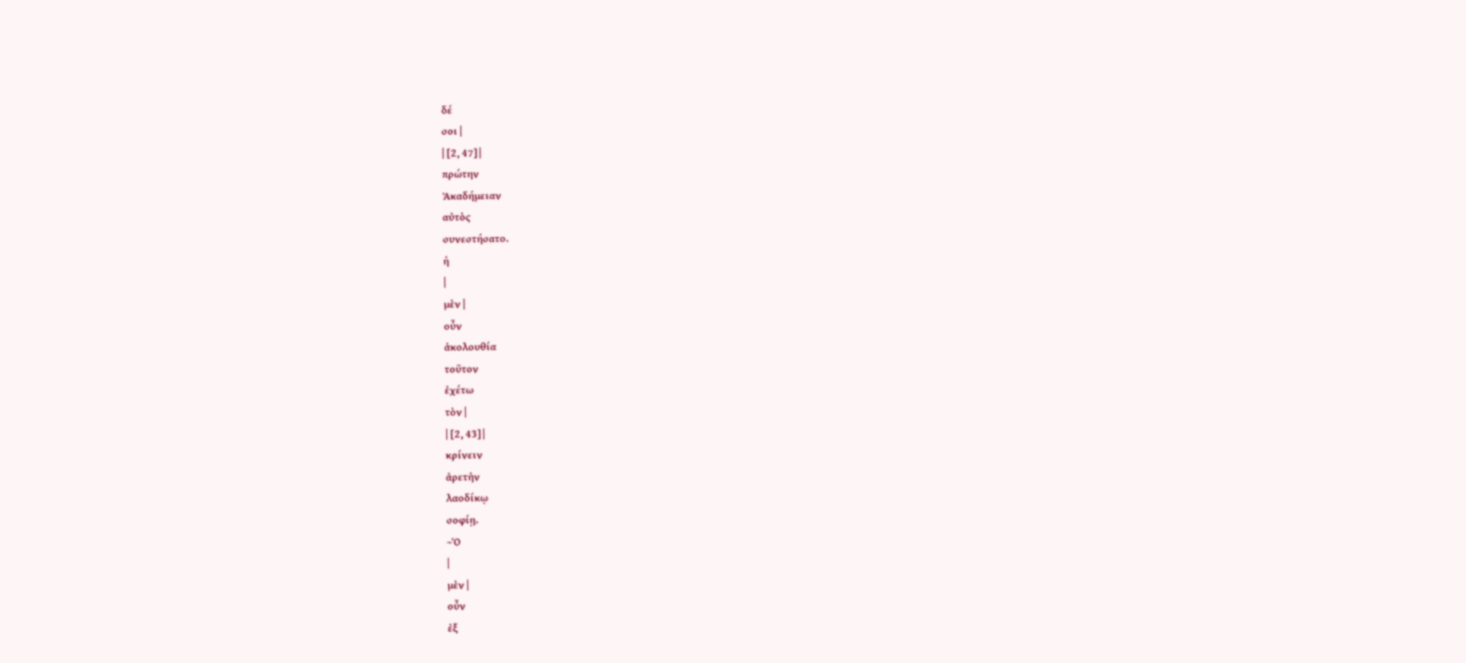δέ
σοι |
| [2, 47] |
πρώτην
Ἀκαδήμειαν
αὐτὸς
συνεστήσατο.
ἡ
|
μὲν |
οὖν
ἀκολουθία
τοῦτον
ἐχέτω
τὸν |
| [2, 43] |
κρίνειν
ἀρετὴν
λαοδίκῳ
σοφίῃ.
~Ὁ
|
μὲν |
οὖν
ἐξ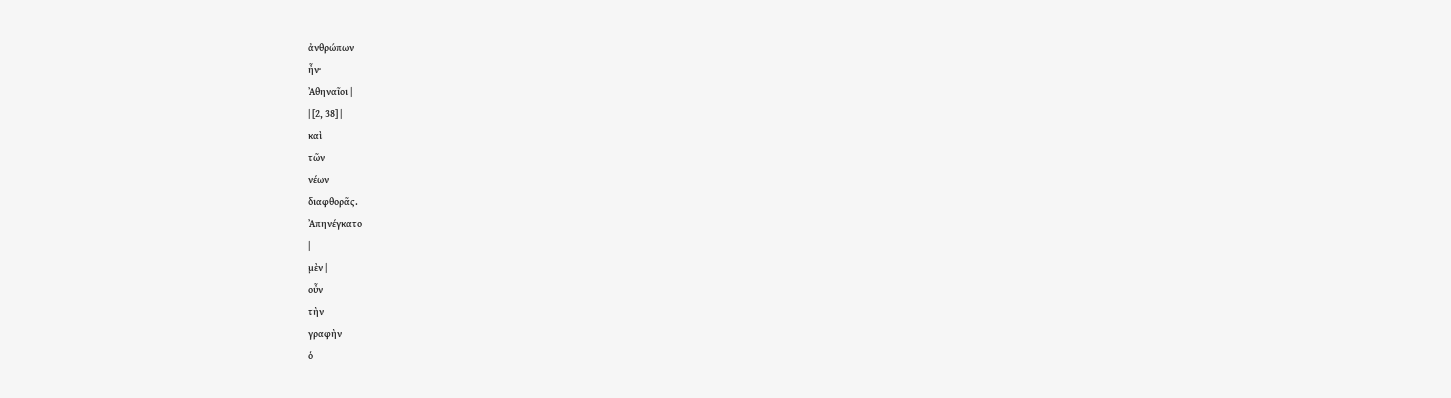ἀνθρώπων
ἦν·
Ἀθηναῖοι |
| [2, 38] |
καὶ
τῶν
νέων
διαφθορᾶς.
Ἀπηνέγκατο
|
μὲν |
οὖν
τὴν
γραφὴν
ὁ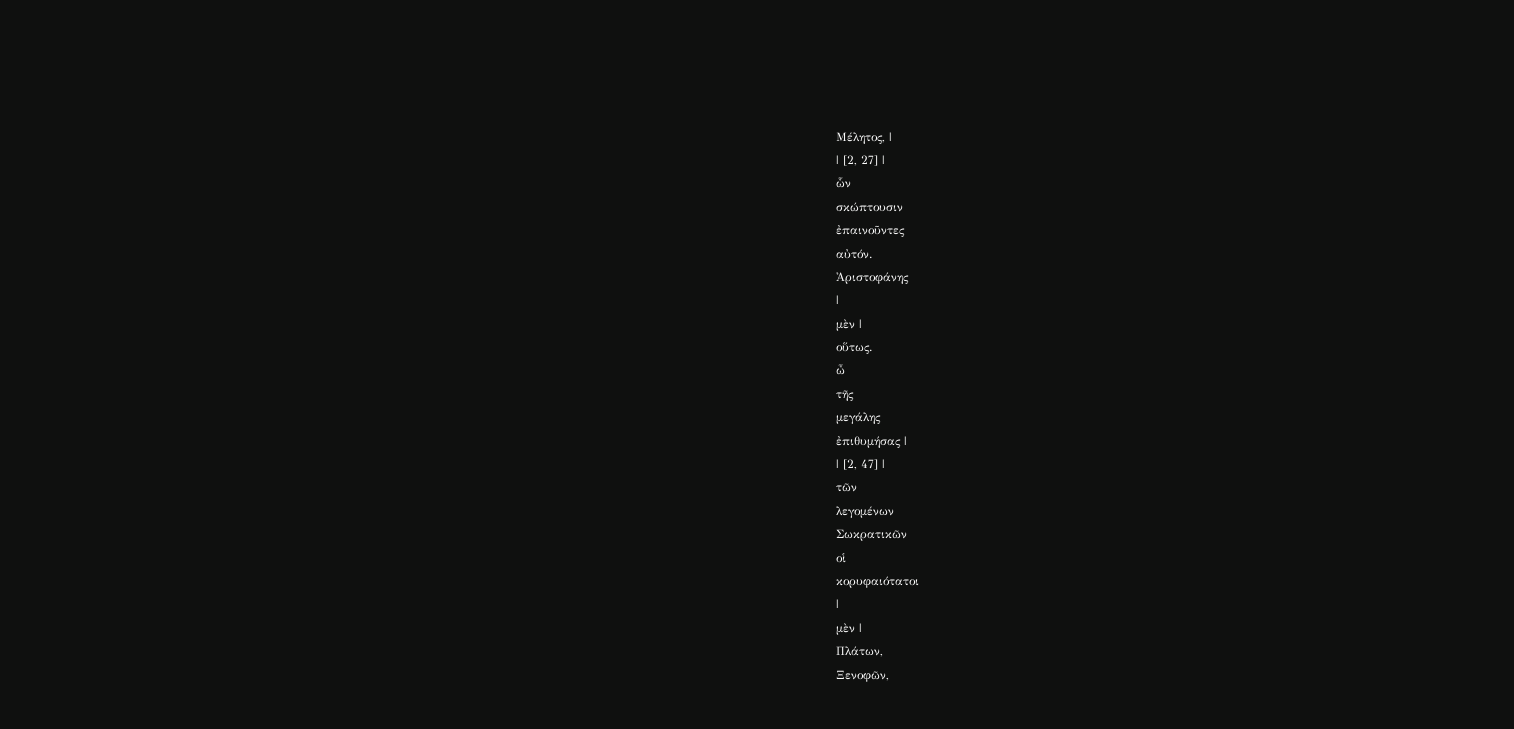Μέλητος, |
| [2, 27] |
ὧν
σκώπτουσιν
ἐπαινοῦντες
αὐτόν.
Ἀριστοφάνης
|
μὲν |
οὕτως.
ὦ
τῆς
μεγάλης
ἐπιθυμήσας |
| [2, 47] |
τῶν
λεγομένων
Σωκρατικῶν
οἱ
κορυφαιότατοι
|
μὲν |
Πλάτων,
Ξενοφῶν,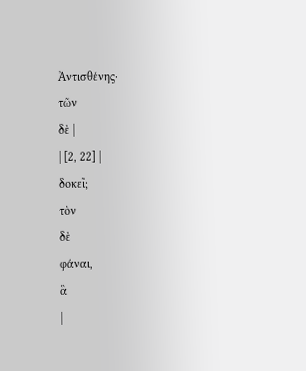Ἀντισθένης·
τῶν
δὲ |
| [2, 22] |
δοκεῖ;
τὸν
δὲ
φάναι,
ἃ
|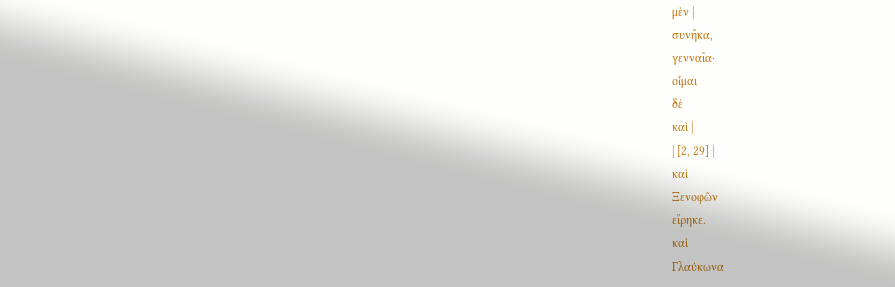μὲν |
συνῆκα,
γενναῖα·
οἶμαι
δὲ
καὶ |
| [2, 29] |
καὶ
Ξενοφῶν
εἴρηκε.
καὶ
Γλαύκωνα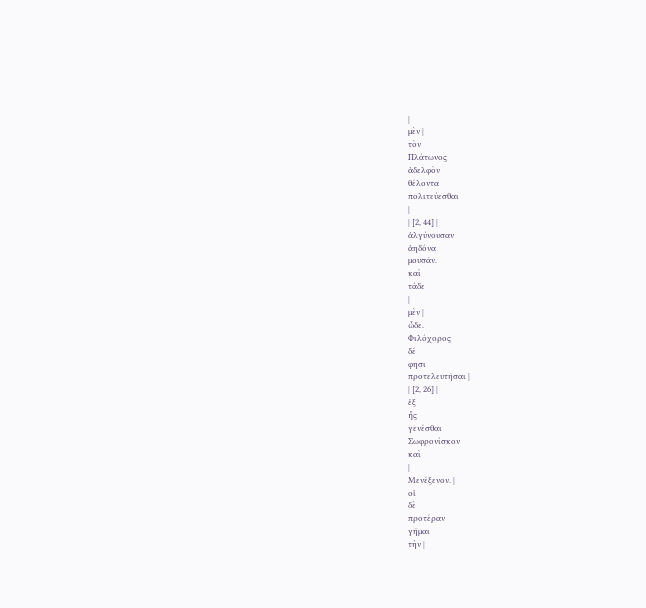|
μὲν |
τὸν
Πλάτωνος
ἀδελφὸν
θέλοντα
πολιτεύεσθαι
|
| [2, 44] |
ἀλγύνουσαν
ἀηδόνα
μουσᾶν.
καὶ
τάδε
|
μὲν |
ὧδε.
Φιλόχορος
δέ
φησι
προτελευτῆσαι |
| [2, 26] |
ἐξ
ἧς
γενέσθαι
Σωφρονίσκον
καὶ
|
Μενέξενον. |
οἱ
δὲ
προτέραν
γῆμαι
τὴν |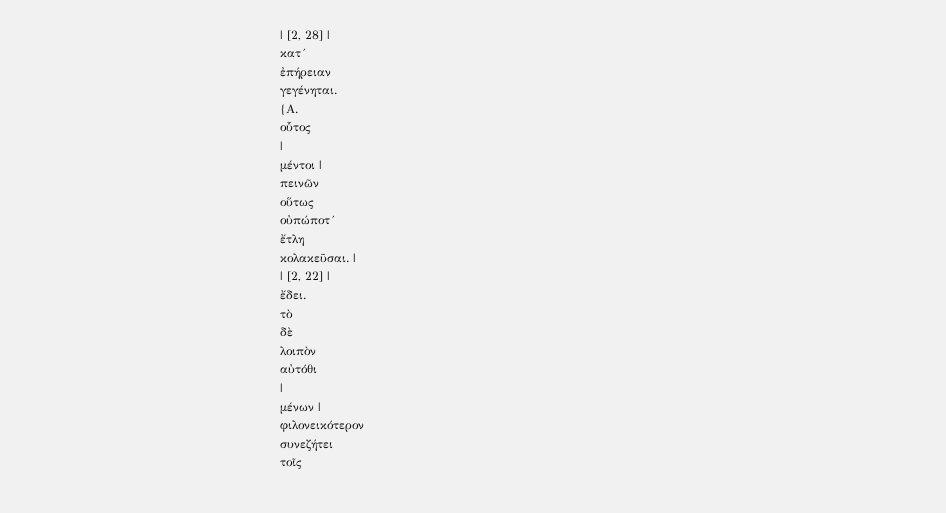| [2, 28] |
κατ´
ἐπήρειαν
γεγένηται.
{Α.
οὗτος
|
μέντοι |
πεινῶν
οὕτως
οὐπώποτ´
ἔτλη
κολακεῦσαι. |
| [2, 22] |
ἔδει.
τὸ
δὲ
λοιπὸν
αὐτόθι
|
μένων |
φιλονεικότερον
συνεζήτει
τοῖς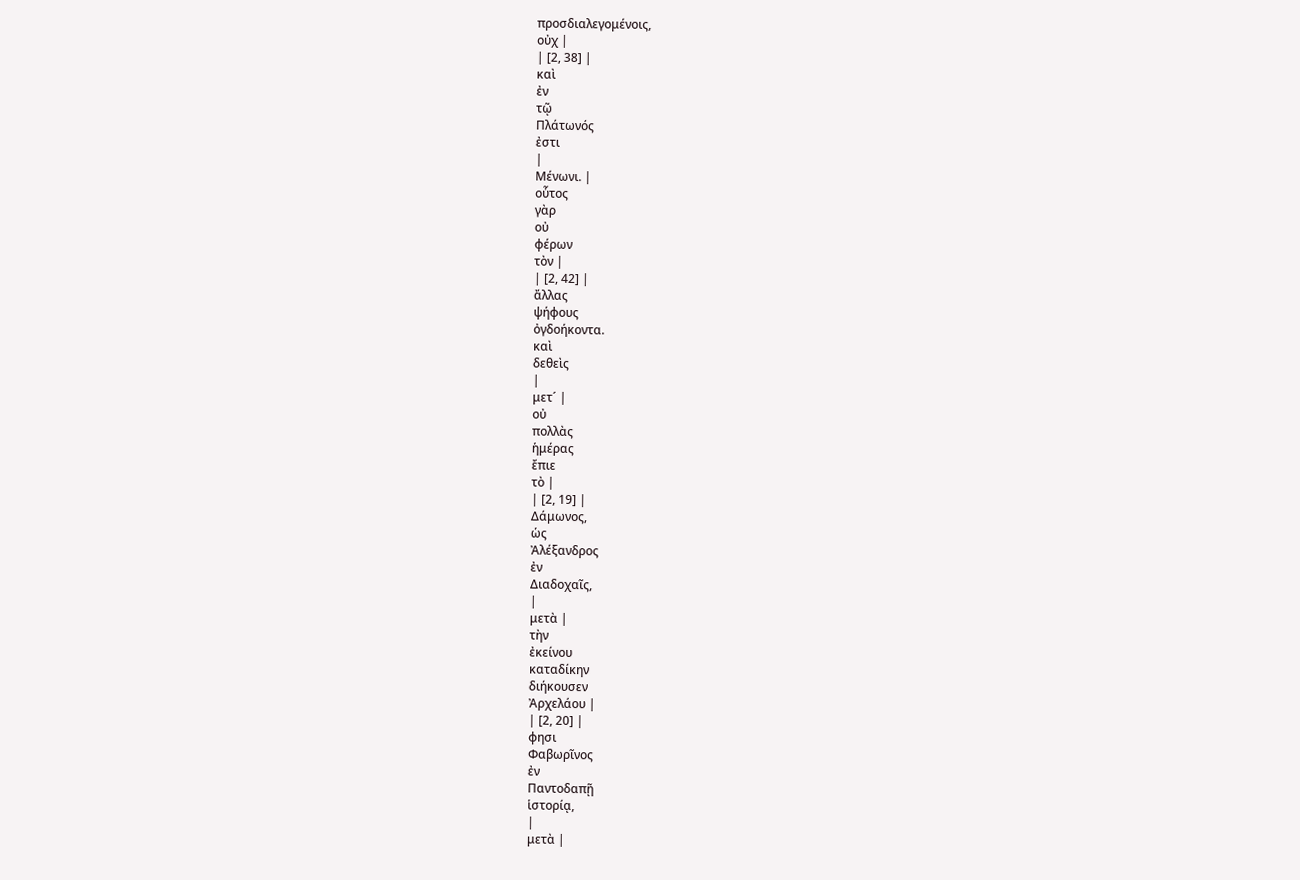προσδιαλεγομένοις,
οὐχ |
| [2, 38] |
καὶ
ἐν
τῷ
Πλάτωνός
ἐστι
|
Μένωνι. |
οὗτος
γὰρ
οὐ
φέρων
τὸν |
| [2, 42] |
ἄλλας
ψήφους
ὀγδοήκοντα.
καὶ
δεθεὶς
|
μετ´ |
οὐ
πολλὰς
ἡμέρας
ἔπιε
τὸ |
| [2, 19] |
Δάμωνος,
ὡς
Ἀλέξανδρος
ἐν
Διαδοχαῖς,
|
μετὰ |
τὴν
ἐκείνου
καταδίκην
διήκουσεν
Ἀρχελάου |
| [2, 20] |
φησι
Φαβωρῖνος
ἐν
Παντοδαπῇ
ἱστορίᾳ,
|
μετὰ |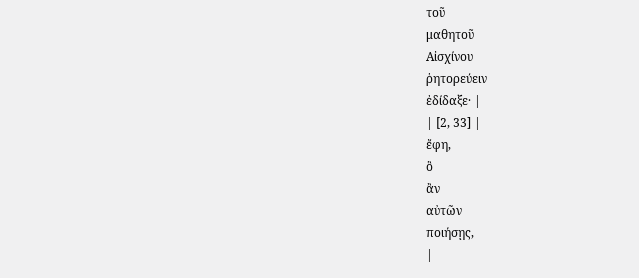τοῦ
μαθητοῦ
Αἰσχίνου
ῥητορεύειν
ἐδίδαξε· |
| [2, 33] |
ἔφη,
ὃ
ἂν
αὐτῶν
ποιήσῃς,
|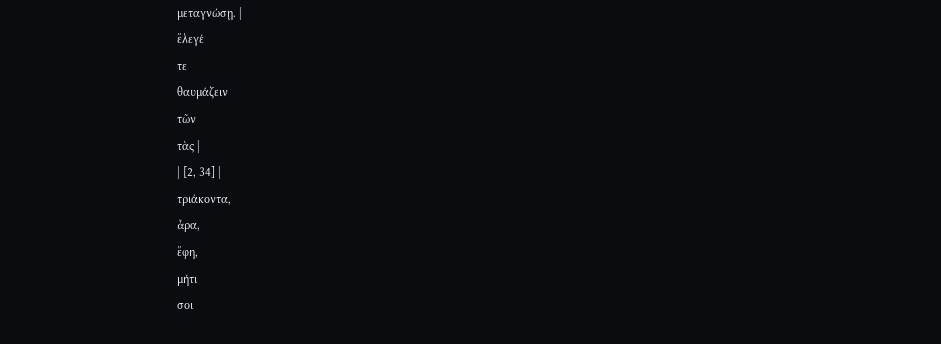μεταγνώσῃ. |
ἔλεγέ
τε
θαυμάζειν
τῶν
τὰς |
| [2, 34] |
τριάκοντα,
ἆρα,
ἔφη,
μήτι
σοι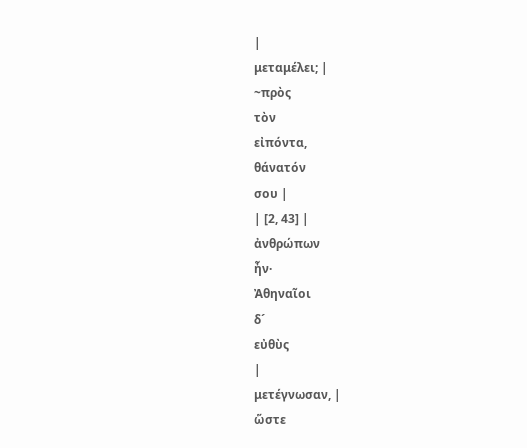|
μεταμέλει; |
~πρὸς
τὸν
εἰπόντα,
θάνατόν
σου |
| [2, 43] |
ἀνθρώπων
ἦν·
Ἀθηναῖοι
δ´
εὐθὺς
|
μετέγνωσαν, |
ὥστε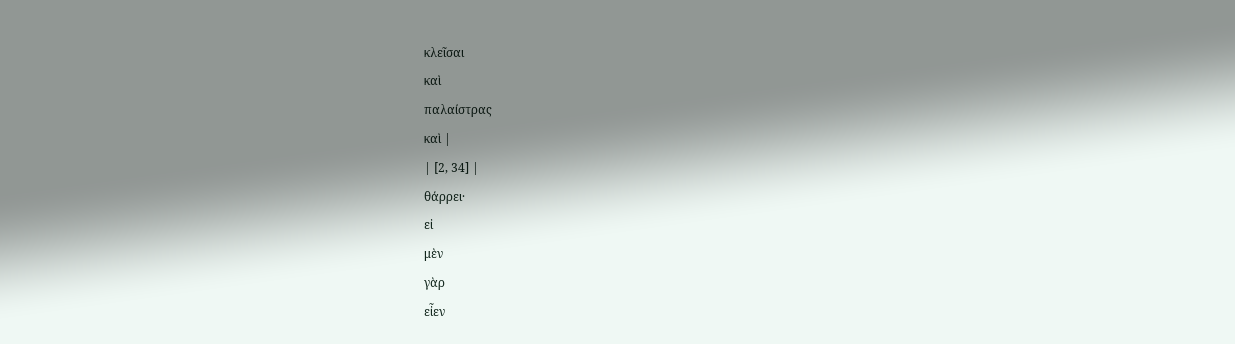κλεῖσαι
καὶ
παλαίστρας
καὶ |
| [2, 34] |
θάρρει·
εἰ
μὲν
γὰρ
εἶεν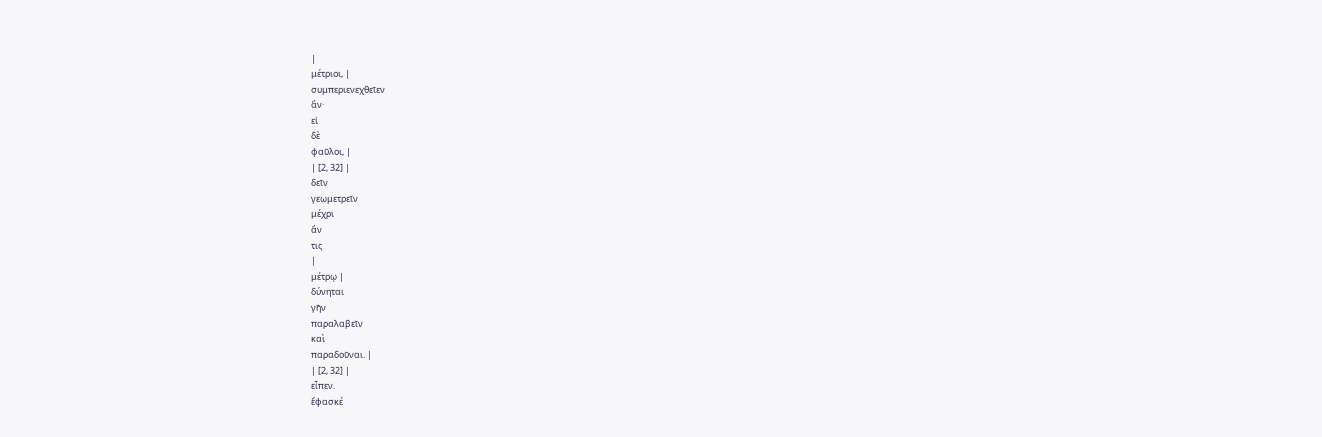|
μέτριοι, |
συμπεριενεχθεῖεν
ἄν·
εἰ
δὲ
φαῦλοι, |
| [2, 32] |
δεῖν
γεωμετρεῖν
μέχρι
ἄν
τις
|
μέτρῳ |
δύνηται
γῆν
παραλαβεῖν
καὶ
παραδοῦναι. |
| [2, 32] |
εἶπεν.
ἔφασκέ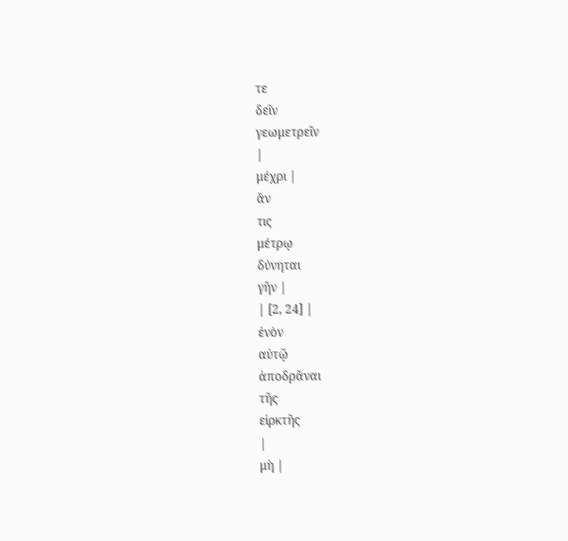τε
δεῖν
γεωμετρεῖν
|
μέχρι |
ἄν
τις
μέτρῳ
δύνηται
γῆν |
| [2, 24] |
ἐνὸν
αὐτῷ
ἀποδρᾶναι
τῆς
εἱρκτῆς
|
μὴ |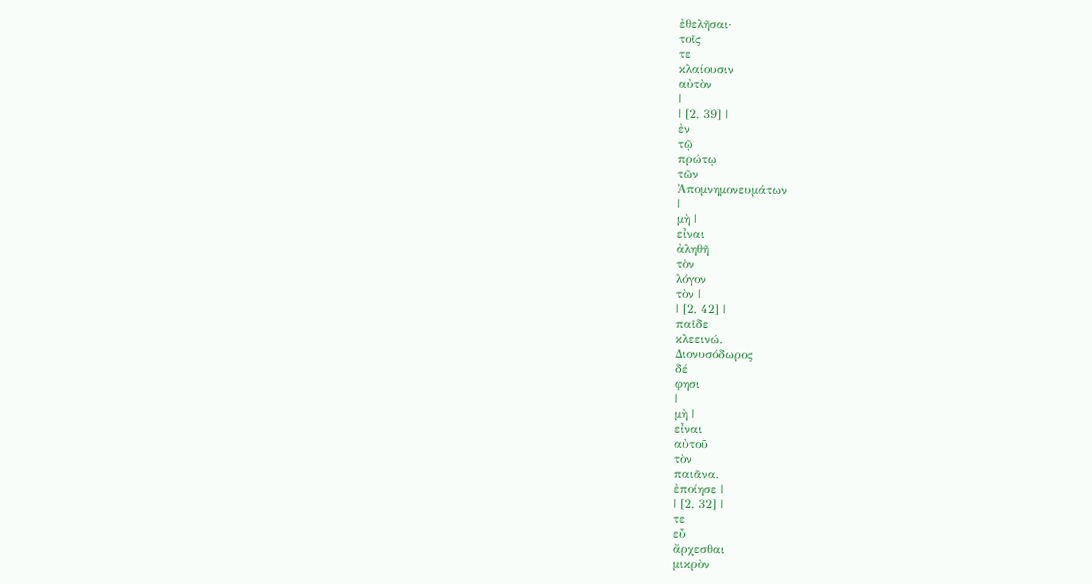ἐθελῆσαι·
τοῖς
τε
κλαίουσιν
αὐτὸν
|
| [2, 39] |
ἐν
τῷ
πρώτῳ
τῶν
Ἀπομνημονευμάτων
|
μὴ |
εἶναι
ἀληθῆ
τὸν
λόγον
τὸν |
| [2, 42] |
παῖδε
κλεεινώ.
Διονυσόδωρος
δέ
φησι
|
μὴ |
εἶναι
αὐτοῦ
τὸν
παιᾶνα.
ἐποίησε |
| [2, 32] |
τε
εὖ
ἄρχεσθαι
μικρὸν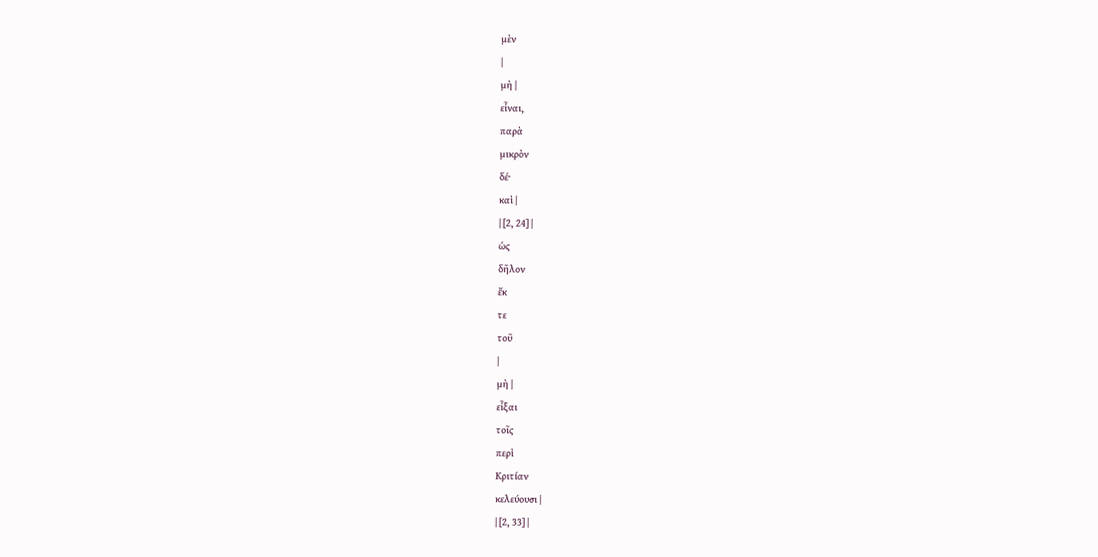μὲν
|
μὴ |
εἶναι,
παρὰ
μικρὸν
δέ·
καὶ |
| [2, 24] |
ὡς
δῆλον
ἔκ
τε
τοῦ
|
μὴ |
εἶξαι
τοῖς
περὶ
Κριτίαν
κελεύουσι |
| [2, 33] |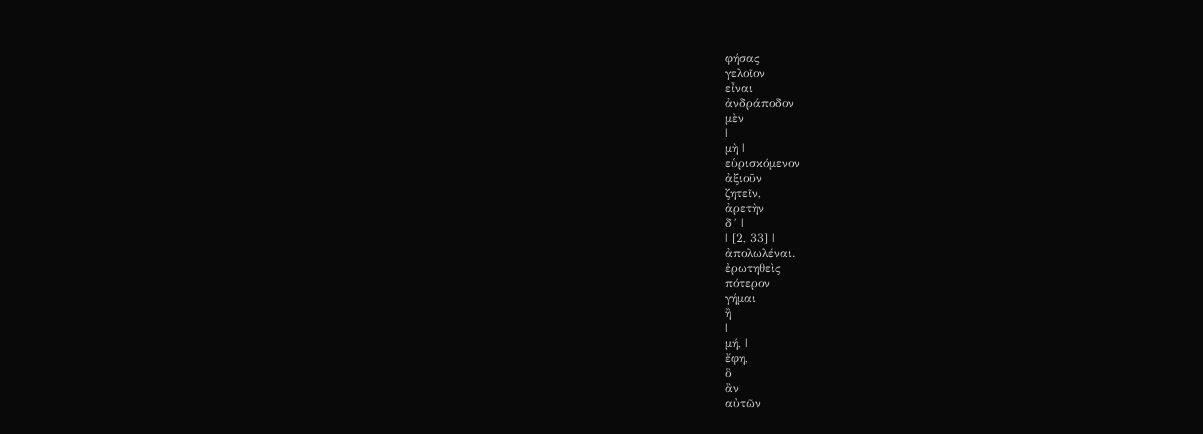φήσας
γελοῖον
εἶναι
ἀνδράποδον
μὲν
|
μὴ |
εὑρισκόμενον
ἀξιοῦν
ζητεῖν,
ἀρετὴν
δ´ |
| [2, 33] |
ἀπολωλέναι.
ἐρωτηθεὶς
πότερον
γήμαι
ἢ
|
μή, |
ἔφη,
ὃ
ἂν
αὐτῶν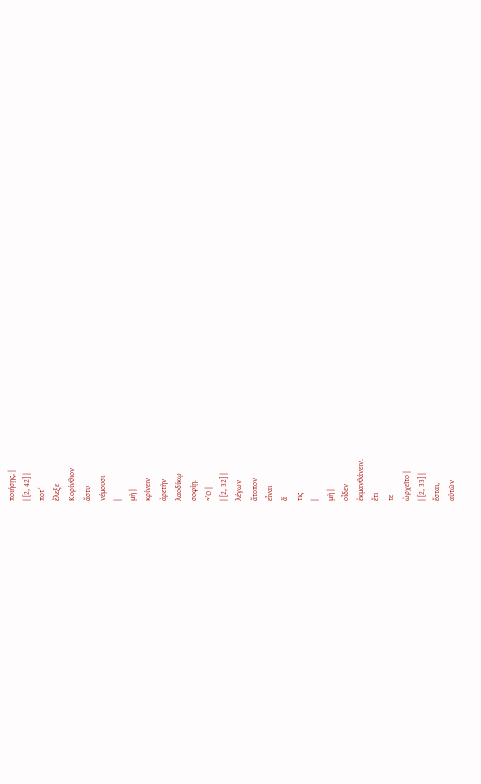ποιήσῃς, |
| [2, 42] |
ποτ´
ἔλεξε
Κορίνθιον
ἄστυ
νέμουσι
|
μὴ |
κρίνειν
ἀρετὴν
λαοδίκῳ
σοφίῃ.
~Ὁ |
| [2, 32] |
λέγων
ἄτοπον
εἶναι
ἅ
τις
|
μὴ |
οἶδεν
ἐκμανθάνειν.
ἔτι
τε
ὠρχεῖτο |
| [2, 33] |
ἔσται,
αὑτῶν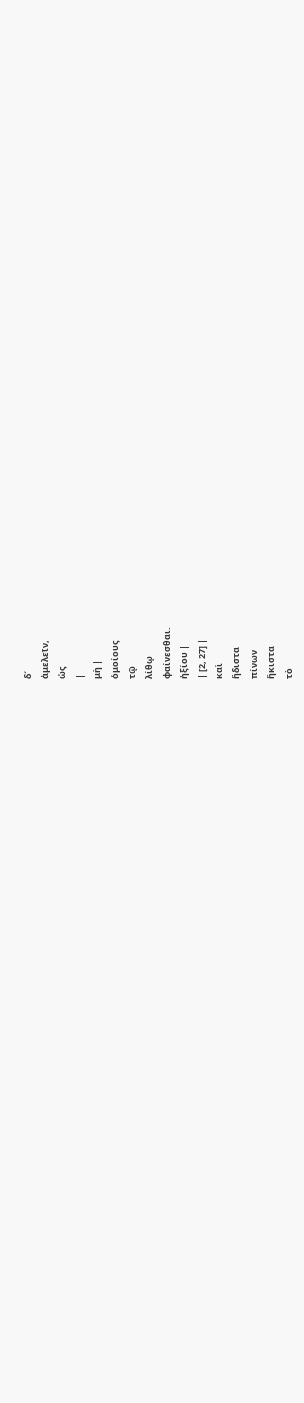δ´
ἀμελεῖν,
ὡς
|
μὴ |
ὁμοίους
τῷ
λίθῳ
φαίνεσθαι.
ἠξίου |
| [2, 27] |
καὶ
ἥδιστα
πίνων
ἥκιστα
τὸ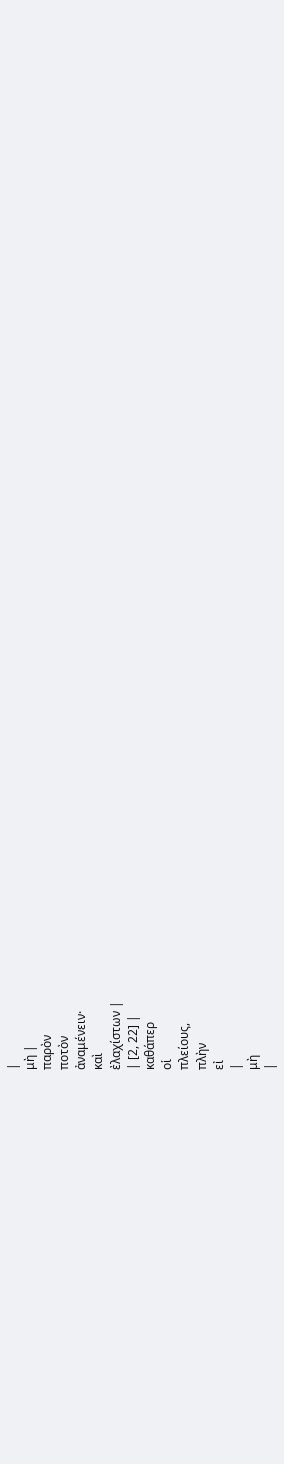|
μὴ |
παρὸν
ποτὸν
ἀναμένειν·
καὶ
ἐλαχίστων |
| [2, 22] |
καθάπερ
οἱ
πλείους,
πλὴν
εἰ
|
μὴ
|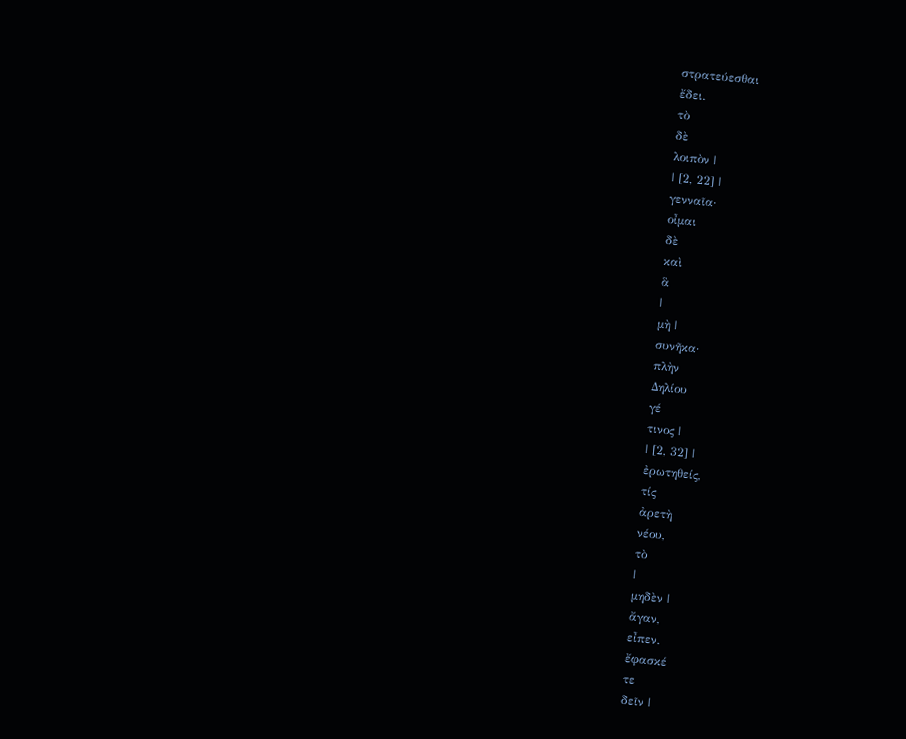στρατεύεσθαι
ἔδει.
τὸ
δὲ
λοιπὸν |
| [2, 22] |
γενναῖα·
οἶμαι
δὲ
καὶ
ἃ
|
μὴ |
συνῆκα·
πλὴν
Δηλίου
γέ
τινος |
| [2, 32] |
ἐρωτηθείς,
τίς
ἀρετὴ
νέου,
τὸ
|
μηδὲν |
ἄγαν,
εἶπεν.
ἔφασκέ
τε
δεῖν |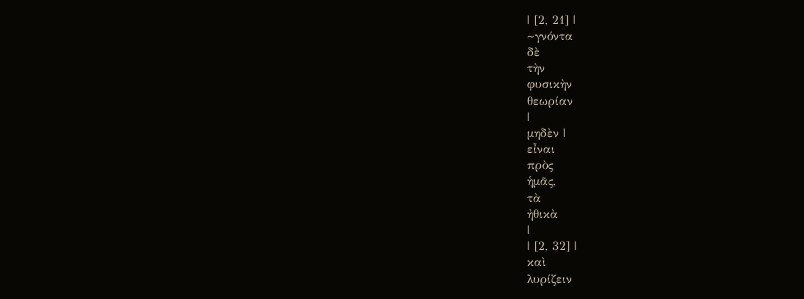| [2, 21] |
~γνόντα
δὲ
τὴν
φυσικὴν
θεωρίαν
|
μηδὲν |
εἶναι
πρὸς
ἡμᾶς,
τὰ
ἠθικὰ
|
| [2, 32] |
καὶ
λυρίζειν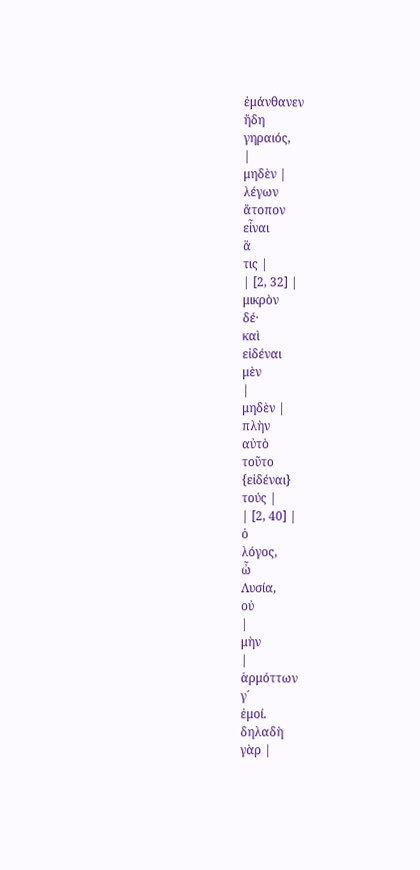ἐμάνθανεν
ἤδη
γηραιός,
|
μηδὲν |
λέγων
ἄτοπον
εἶναι
ἅ
τις |
| [2, 32] |
μικρὸν
δέ·
καὶ
εἰδέναι
μὲν
|
μηδὲν |
πλὴν
αὐτὸ
τοῦτο
{εἰδέναι}
τούς |
| [2, 40] |
ὁ
λόγος,
ὦ
Λυσία,
οὐ
|
μὴν
|
ἁρμόττων
γ´
ἐμοί.
δηλαδὴ
γὰρ |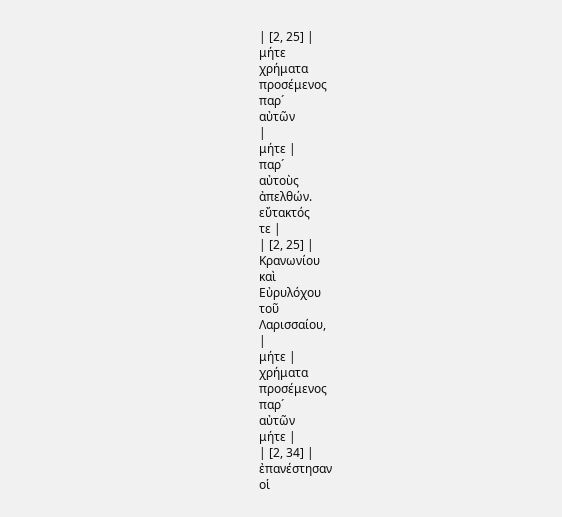| [2, 25] |
μήτε
χρήματα
προσέμενος
παρ´
αὐτῶν
|
μήτε |
παρ´
αὐτοὺς
ἀπελθών.
εὔτακτός
τε |
| [2, 25] |
Κρανωνίου
καὶ
Εὐρυλόχου
τοῦ
Λαρισσαίου,
|
μήτε |
χρήματα
προσέμενος
παρ´
αὐτῶν
μήτε |
| [2, 34] |
ἐπανέστησαν
οἱ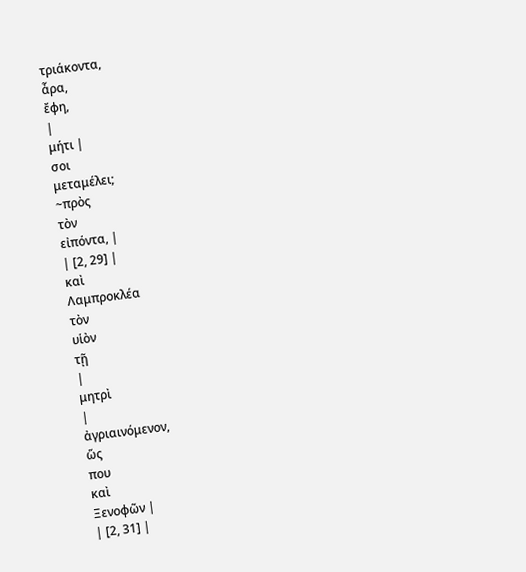τριάκοντα,
ἆρα,
ἔφη,
|
μήτι |
σοι
μεταμέλει;
~πρὸς
τὸν
εἰπόντα, |
| [2, 29] |
καὶ
Λαμπροκλέα
τὸν
υἱὸν
τῇ
|
μητρὶ
|
ἀγριαινόμενον,
ὥς
που
καὶ
Ξενοφῶν |
| [2, 31] |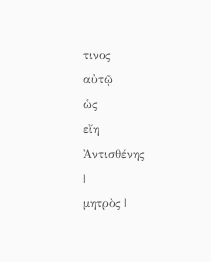τινος
αὐτῷ
ὡς
εἴη
Ἀντισθένης
|
μητρὸς |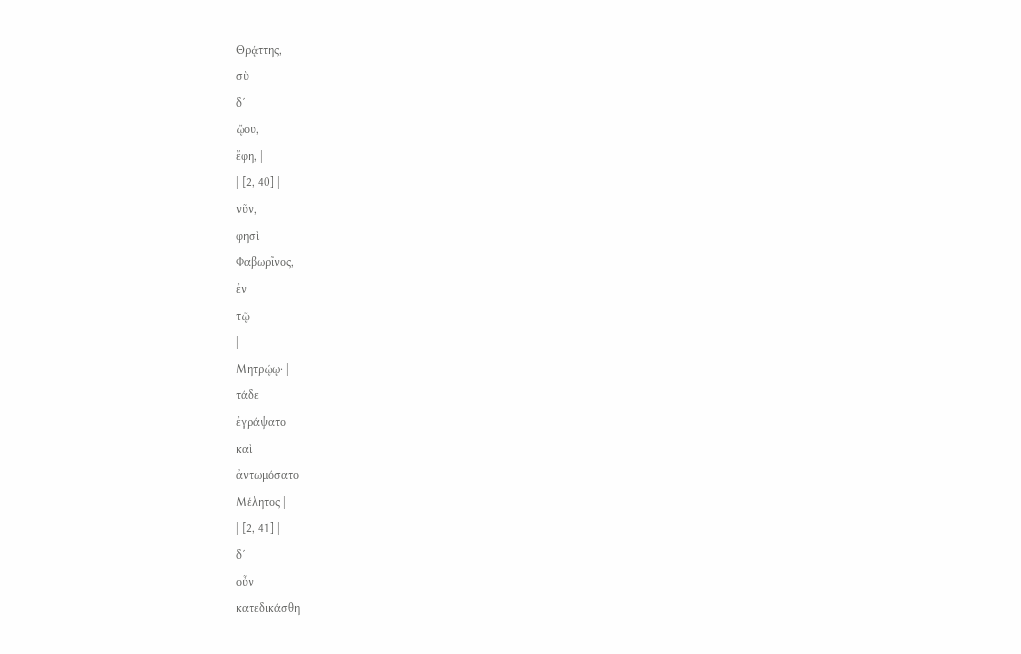Θρᾴττης,
σὺ
δ´
ᾤου,
ἔφη, |
| [2, 40] |
νῦν,
φησὶ
Φαβωρῖνος,
ἐν
τῷ
|
Μητρῴῳ· |
τάδε
ἐγράψατο
καὶ
ἀντωμόσατο
Μέλητος |
| [2, 41] |
δ´
οὖν
κατεδικάσθη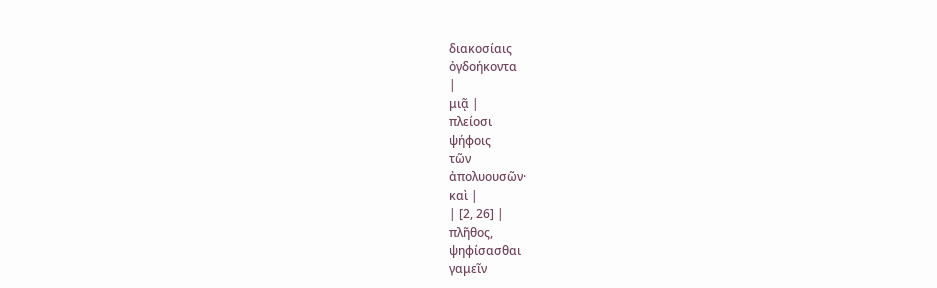διακοσίαις
ὀγδοήκοντα
|
μιᾷ |
πλείοσι
ψήφοις
τῶν
ἀπολυουσῶν·
καὶ |
| [2, 26] |
πλῆθος,
ψηφίσασθαι
γαμεῖν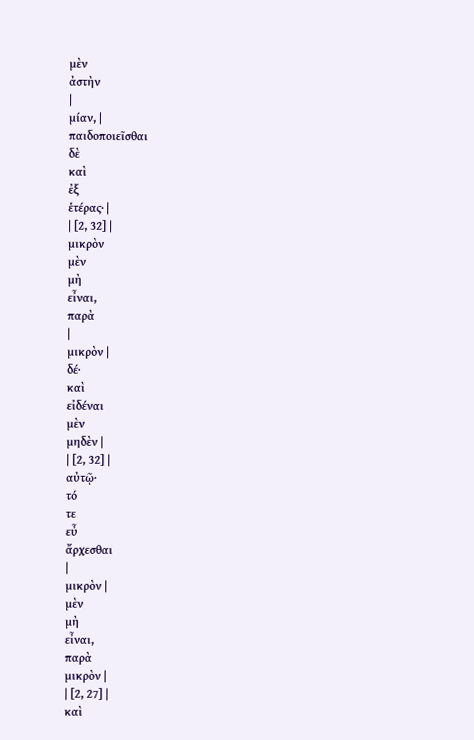μὲν
ἀστὴν
|
μίαν, |
παιδοποιεῖσθαι
δὲ
καὶ
ἐξ
ἑτέρας· |
| [2, 32] |
μικρὸν
μὲν
μὴ
εἶναι,
παρὰ
|
μικρὸν |
δέ·
καὶ
εἰδέναι
μὲν
μηδὲν |
| [2, 32] |
αὐτῷ·
τό
τε
εὖ
ἄρχεσθαι
|
μικρὸν |
μὲν
μὴ
εἶναι,
παρὰ
μικρὸν |
| [2, 27] |
καὶ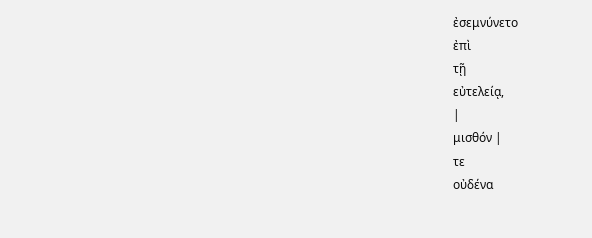ἐσεμνύνετο
ἐπὶ
τῇ
εὐτελείᾳ,
|
μισθόν |
τε
οὐδένα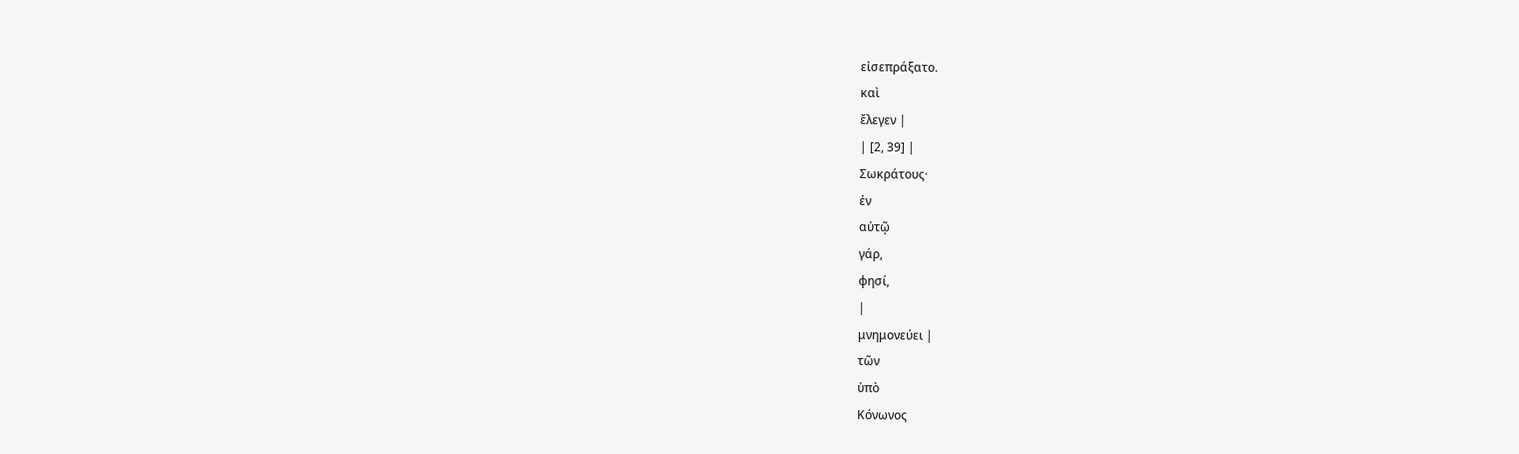εἰσεπράξατο.
καὶ
ἔλεγεν |
| [2, 39] |
Σωκράτους·
ἐν
αὐτῷ
γάρ,
φησί,
|
μνημονεύει |
τῶν
ὑπὸ
Κόνωνος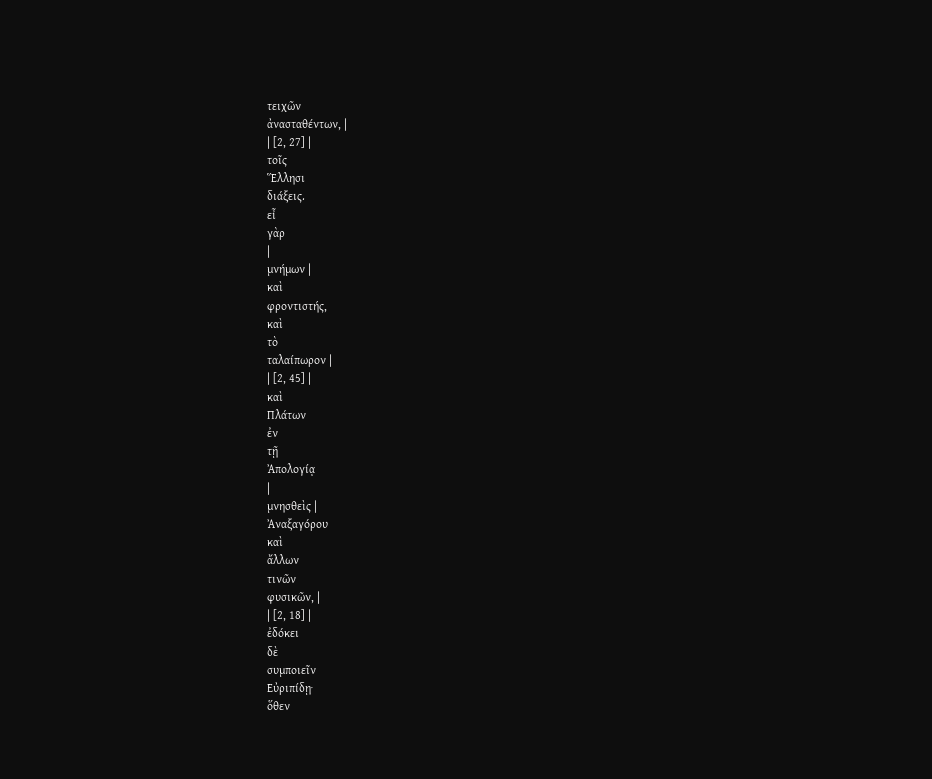τειχῶν
ἀνασταθέντων, |
| [2, 27] |
τοῖς
Ἕλλησι
διάξεις.
εἶ
γὰρ
|
μνήμων |
καὶ
φροντιστής,
καὶ
τὸ
ταλαίπωρον |
| [2, 45] |
καὶ
Πλάτων
ἐν
τῇ
Ἀπολογίᾳ
|
μνησθεὶς |
Ἀναξαγόρου
καὶ
ἄλλων
τινῶν
φυσικῶν, |
| [2, 18] |
ἐδόκει
δὲ
συμποιεῖν
Εὐριπίδῃ·
ὅθεν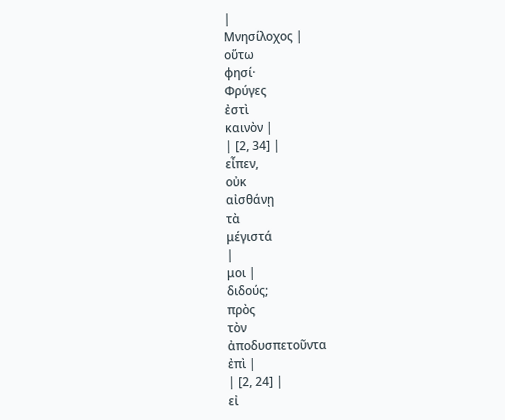|
Μνησίλοχος |
οὕτω
φησί·
Φρύγες
ἐστὶ
καινὸν |
| [2, 34] |
εἶπεν,
οὐκ
αἰσθάνῃ
τὰ
μέγιστά
|
μοι |
διδούς;
πρὸς
τὸν
ἀποδυσπετοῦντα
ἐπὶ |
| [2, 24] |
εἰ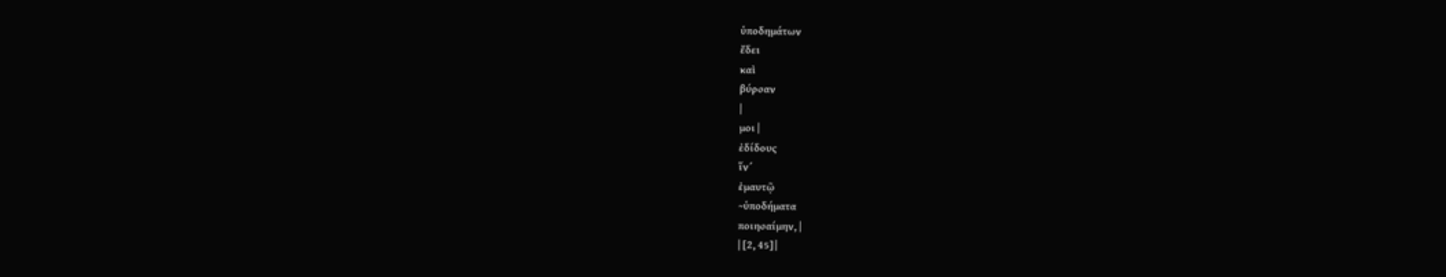ὑποδημάτων
ἔδει
καὶ
βύρσαν
|
μοι |
ἐδίδους
ἵν´
ἐμαυτῷ
~ὑποδήματα
ποιησαίμην, |
| [2, 45] |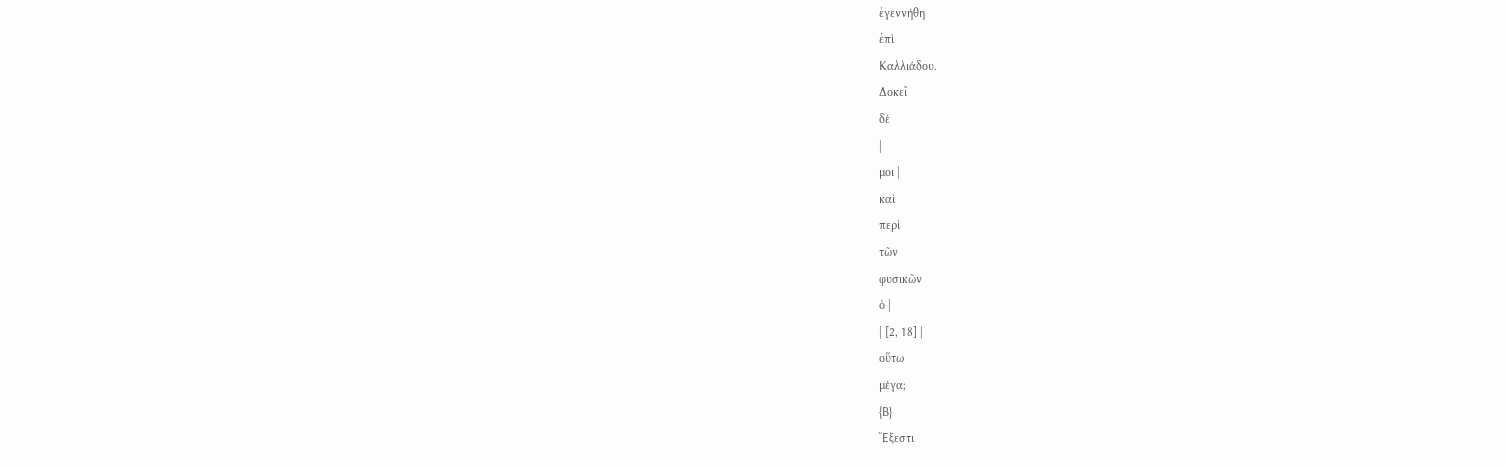ἐγεννήθη
ἐπὶ
Καλλιάδου.
Δοκεῖ
δέ
|
μοι |
καὶ
περὶ
τῶν
φυσικῶν
ὁ |
| [2, 18] |
οὕτω
μέγα;
{Β}
Ἔξεστι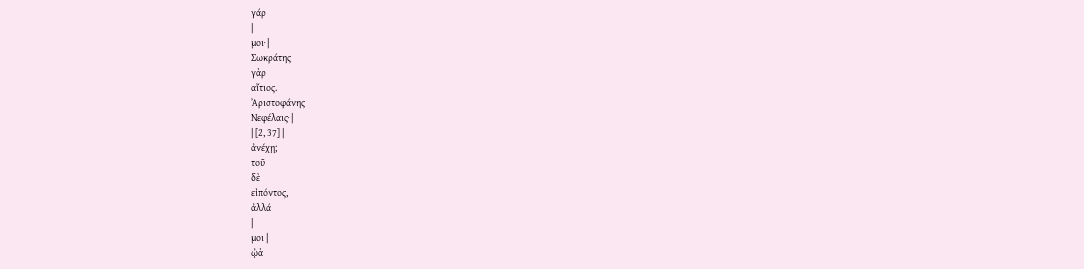γάρ
|
μοι· |
Σωκράτης
γὰρ
αἴτιος.
Ἀριστοφάνης
Νεφέλαις· |
| [2, 37] |
ἀνέχῃ;
τοῦ
δὲ
εἰπόντος,
ἀλλά
|
μοι |
ᾠὰ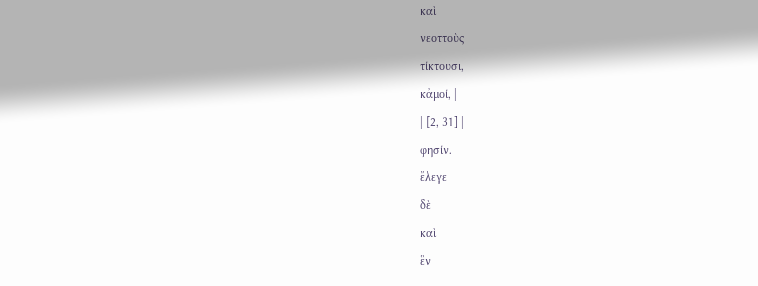καὶ
νεοττοὺς
τίκτουσι,
κἀμοί, |
| [2, 31] |
φησίν.
ἔλεγε
δὲ
καὶ
ἓν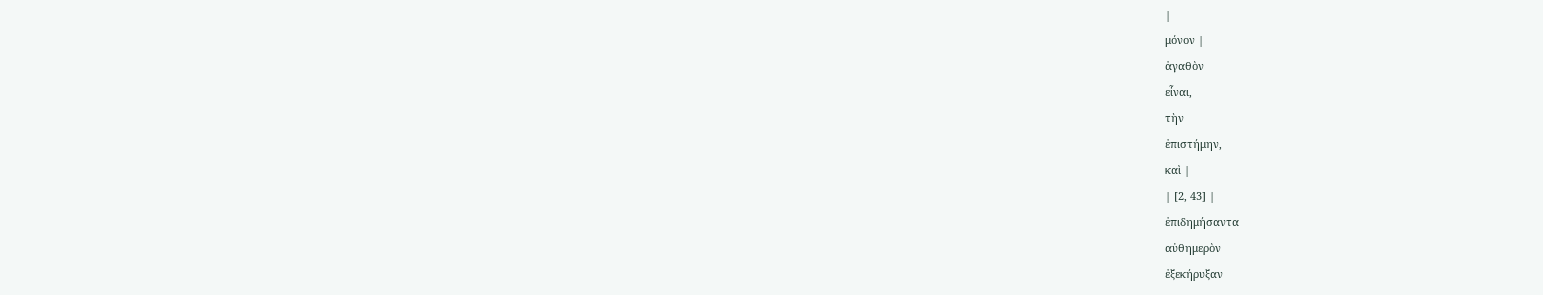|
μόνον |
ἀγαθὸν
εἶναι,
τὴν
ἐπιστήμην,
καὶ |
| [2, 43] |
ἐπιδημήσαντα
αὐθημερὸν
ἐξεκήρυξαν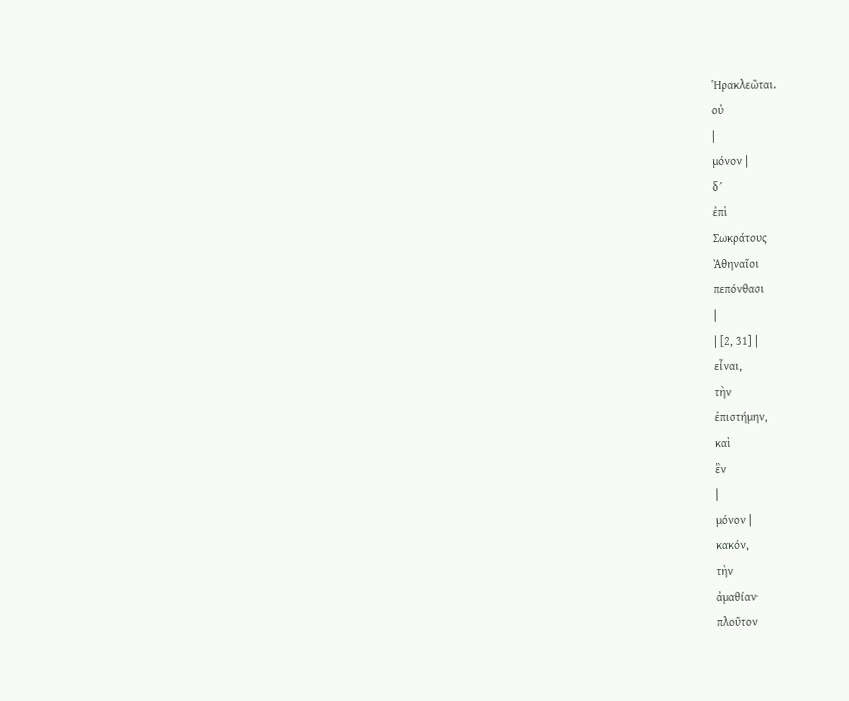Ἡρακλεῶται.
οὐ
|
μόνον |
δ´
ἐπὶ
Σωκράτους
Ἀθηναῖοι
πεπόνθασι
|
| [2, 31] |
εἶναι,
τὴν
ἐπιστήμην,
καὶ
ἓν
|
μόνον |
κακόν,
τὴν
ἀμαθίαν·
πλοῦτον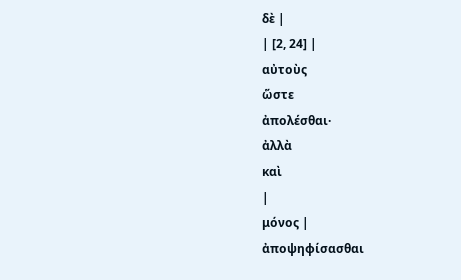δὲ |
| [2, 24] |
αὐτοὺς
ὥστε
ἀπολέσθαι·
ἀλλὰ
καὶ
|
μόνος |
ἀποψηφίσασθαι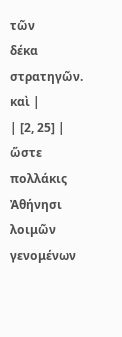τῶν
δέκα
στρατηγῶν.
καὶ |
| [2, 25] |
ὥστε
πολλάκις
Ἀθήνησι
λοιμῶν
γενομένων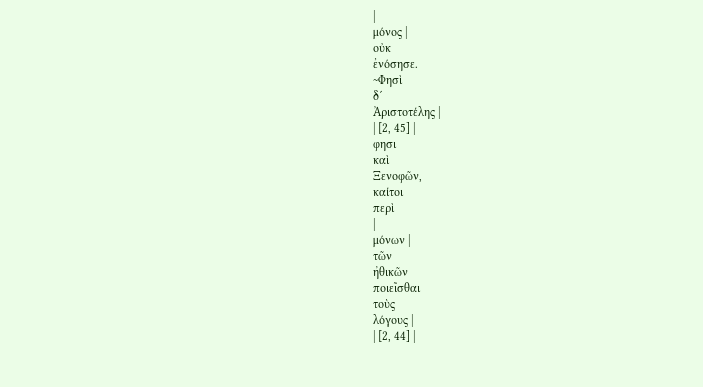|
μόνος |
οὐκ
ἐνόσησε.
~Φησὶ
δ´
Ἀριστοτέλης |
| [2, 45] |
φησι
καὶ
Ξενοφῶν,
καίτοι
περὶ
|
μόνων |
τῶν
ἠθικῶν
ποιεῖσθαι
τοὺς
λόγους |
| [2, 44] |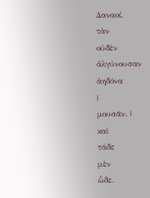Δαναοί,
τὰν
οὐδὲν
ἀλγύνουσαν
ἀηδόνα
|
μουσᾶν. |
καὶ
τάδε
μὲν
ὧδε.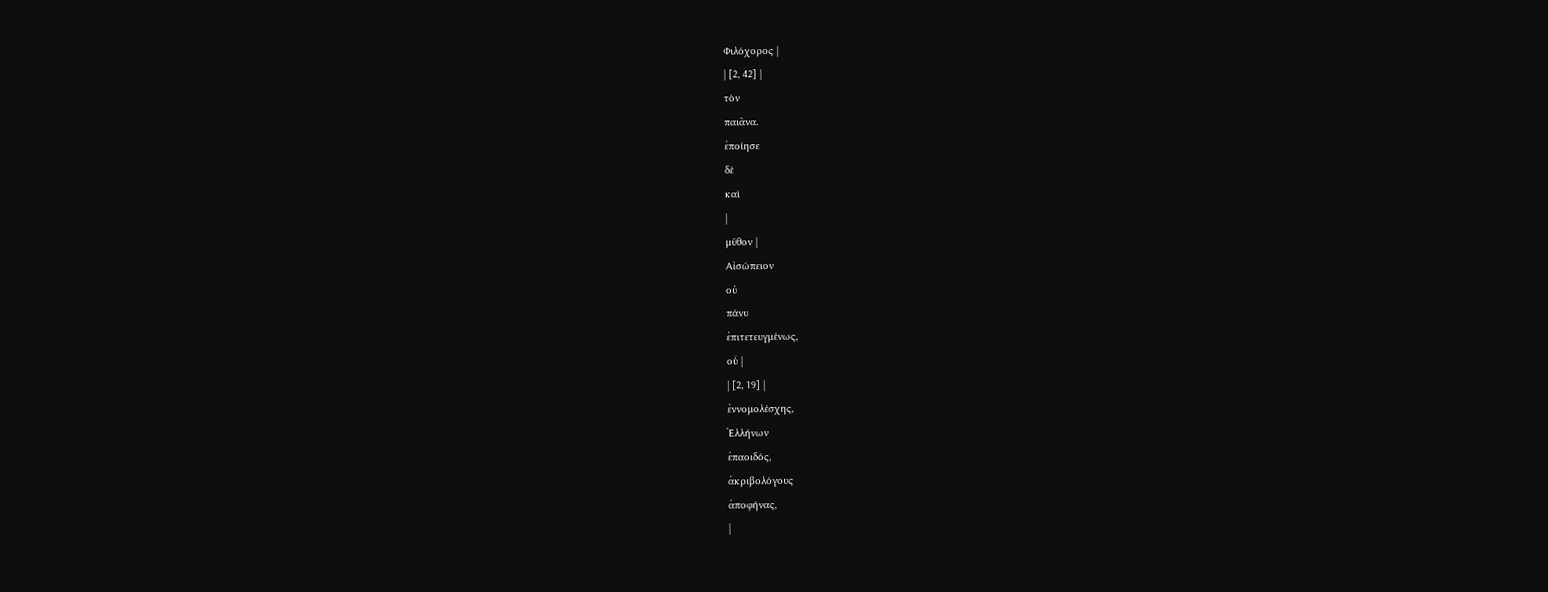Φιλόχορος |
| [2, 42] |
τὸν
παιᾶνα.
ἐποίησε
δὲ
καὶ
|
μῦθον |
Αἰσώπειον
οὐ
πάνυ
ἐπιτετευγμένως,
οὗ |
| [2, 19] |
ἐννομολέσχης,
Ἑλλήνων
ἐπαοιδός,
ἀκριβολόγους
ἀποφήνας,
|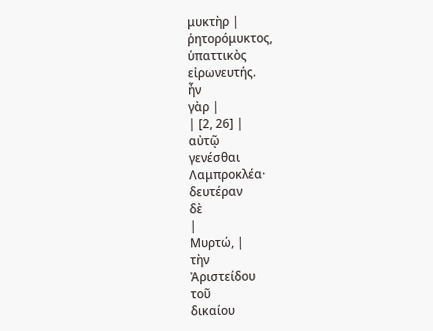μυκτὴρ |
ῥητορόμυκτος,
ὑπαττικὸς
εἰρωνευτής.
ἦν
γὰρ |
| [2, 26] |
αὐτῷ
γενέσθαι
Λαμπροκλέα·
δευτέραν
δὲ
|
Μυρτώ, |
τὴν
Ἀριστείδου
τοῦ
δικαίου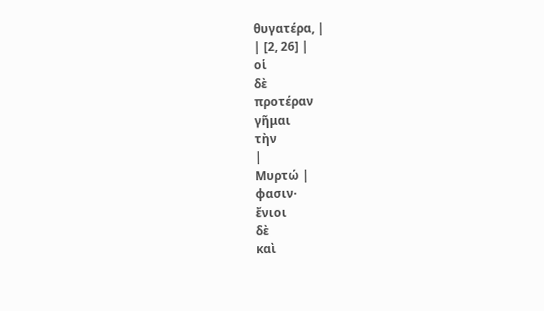θυγατέρα, |
| [2, 26] |
οἱ
δὲ
προτέραν
γῆμαι
τὴν
|
Μυρτώ |
φασιν·
ἔνιοι
δὲ
καὶ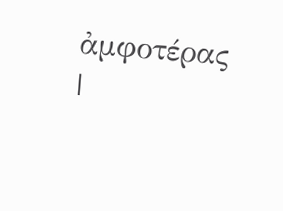ἀμφοτέρας
|